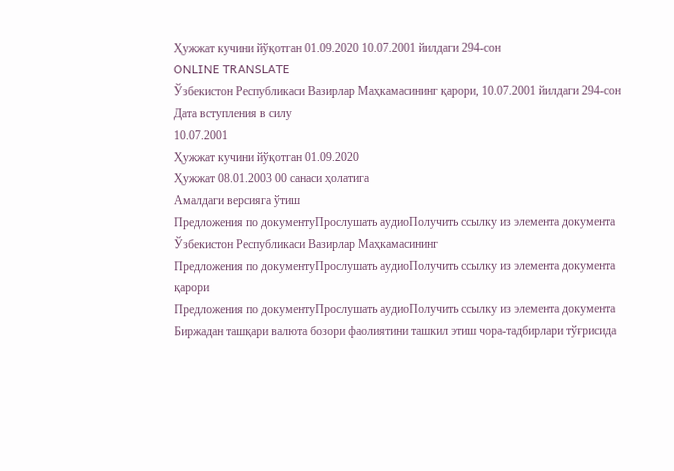Ҳужжат кучини йўқотган 01.09.2020 10.07.2001 йилдаги 294-сон
ONLINE TRANSLATE
Ўзбекистон Республикаси Вазирлар Маҳкамасининг қарори, 10.07.2001 йилдаги 294-сон
Дата вступления в силу
10.07.2001
Ҳужжат кучини йўқотган 01.09.2020
Ҳужжат 08.01.2003 00 санаси ҳолатига
Амалдаги версияга ўтиш
Предложения по документуПрослушать аудиоПолучить ссылку из элемента документа
Ўзбекистон Республикаси Вазирлар Маҳкамасининг
Предложения по документуПрослушать аудиоПолучить ссылку из элемента документа
қарори
Предложения по документуПрослушать аудиоПолучить ссылку из элемента документа
Биржадан ташқари валюта бозори фаолиятини ташкил этиш чора-тадбирлари тўғрисида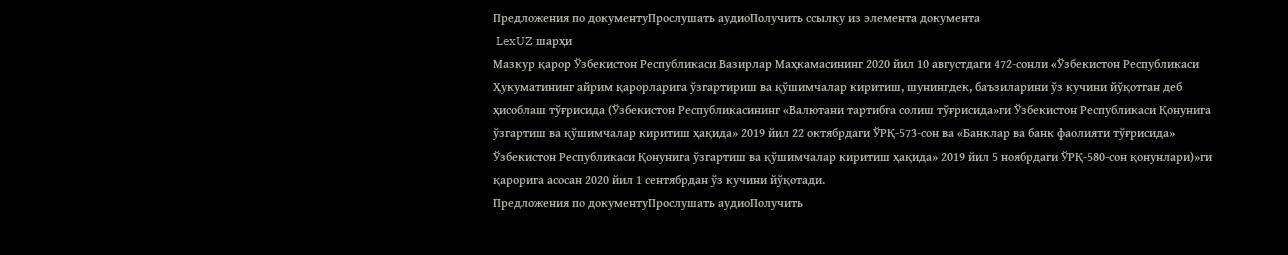Предложения по документуПрослушать аудиоПолучить ссылку из элемента документа
 LexUZ шарҳи
Мазкур қарор Ўзбекистон Республикаси Вазирлар Маҳкамасининг 2020 йил 10 августдаги 472-сонли «Ўзбекистон Республикаси Ҳукуматининг айрим қарорларига ўзгартириш ва қўшимчалар киритиш, шунингдек, баъзиларини ўз кучини йўқотган деб ҳисоблаш тўғрисида (Ўзбекистон Республикасининг «Валютани тартибга солиш тўғрисида»ги Ўзбекистон Республикаси Қонунига ўзгартиш ва қўшимчалар киритиш ҳақида» 2019 йил 22 октябрдаги ЎРҚ-573-сон ва «Банклар ва банк фаолияти тўғрисида» Ўзбекистон Республикаси Қонунига ўзгартиш ва қўшимчалар киритиш ҳақида» 2019 йил 5 ноябрдаги ЎРҚ-580-сон қонунлари)»ги қарорига асосан 2020 йил 1 сентябрдан ўз кучини йўқотади.
Предложения по документуПрослушать аудиоПолучить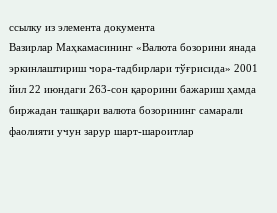ссылку из элемента документа
Вазирлар Маҳкамасининг «Валюта бозорини янада эркинлаштириш чора-тадбирлари тўғрисида» 2001 йил 22 июндаги 263-сон қарорини бажариш ҳамда биржадан ташқари валюта бозорининг самарали фаолияти учун зарур шарт-шароитлар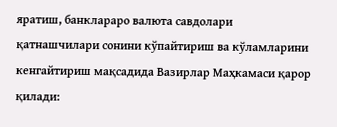яратиш, банклараро валюта савдолари қатнашчилари сонини кўпайтириш ва кўламларини кенгайтириш мақсадида Вазирлар Маҳкамаси қарор қилади: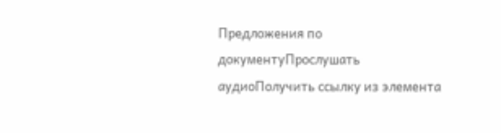Предложения по документуПрослушать аудиоПолучить ссылку из элемента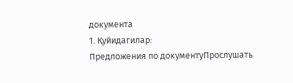документа
1. Қуйидагилар:
Предложения по документуПрослушать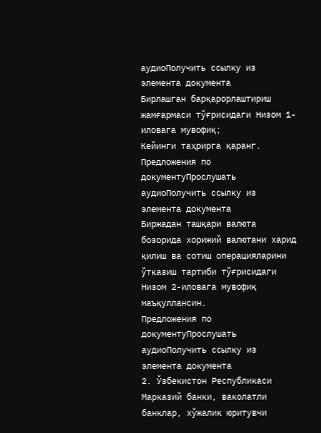аудиоПолучить ссылку из элемента документа
Бирлашган барқарорлаштириш жамғармаси тўғрисидаги Низом 1-иловага мувофиқ;
Кейинги таҳрирга қаранг.
Предложения по документуПрослушать аудиоПолучить ссылку из элемента документа
Биржадан ташқари валюта бозорида хорижий валютани харид қилиш ва сотиш операцияларини ўтказиш тартиби тўғрисидаги Низом 2-иловага мувофиқ маъқуллансин.
Предложения по документуПрослушать аудиоПолучить ссылку из элемента документа
2. Ўзбекистон Республикаси Марказий банки, ваколатли банклар, хўжалик юритувчи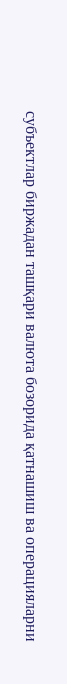субъектлар биржадан ташқари валюта бозорида қатнашиш ва операцияларни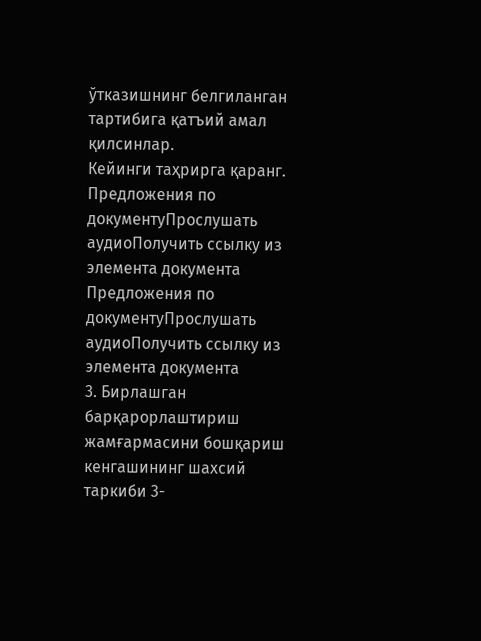ўтказишнинг белгиланган тартибига қатъий амал қилсинлар.
Кейинги таҳрирга қаранг.
Предложения по документуПрослушать аудиоПолучить ссылку из элемента документа
Предложения по документуПрослушать аудиоПолучить ссылку из элемента документа
3. Бирлашган барқарорлаштириш жамғармасини бошқариш кенгашининг шахсий таркиби 3-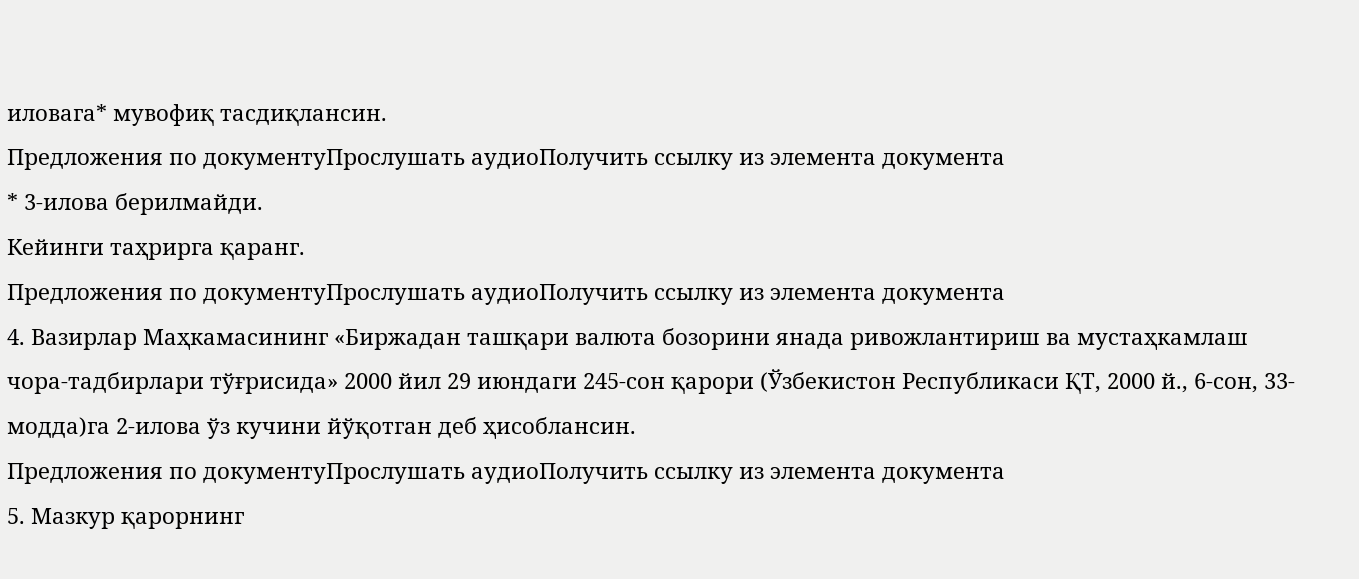иловага* мувофиқ тасдиқлансин.
Предложения по документуПрослушать аудиоПолучить ссылку из элемента документа
* 3-илова берилмайди.
Кейинги таҳрирга қаранг.
Предложения по документуПрослушать аудиоПолучить ссылку из элемента документа
4. Вазирлар Маҳкамасининг «Биржадан ташқари валюта бозорини янада ривожлантириш ва мустаҳкамлаш чора-тадбирлари тўғрисида» 2000 йил 29 июндаги 245-сон қарори (Ўзбекистон Республикаси ҚТ, 2000 й., 6-сон, 33-модда)га 2-илова ўз кучини йўқотган деб ҳисоблансин.
Предложения по документуПрослушать аудиоПолучить ссылку из элемента документа
5. Мазкур қарорнинг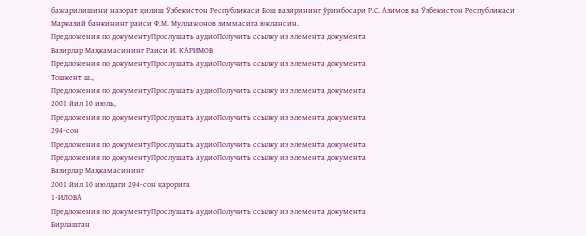бажарилишини назорат қилиш Ўзбекистон Республикаси Бош вазирининг ўринбосари Р.С. Азимов ва Ўзбекистон Республикаси Марказий банкининг раиси Ф.М. Муллажонов зиммасига юклансин.
Предложения по документуПрослушать аудиоПолучить ссылку из элемента документа
Вазирлар Маҳкамасининг Раиси И. КАРИМОВ
Предложения по документуПрослушать аудиоПолучить ссылку из элемента документа
Тошкент ш.,
Предложения по документуПрослушать аудиоПолучить ссылку из элемента документа
2001 йил 10 июль,
Предложения по документуПрослушать аудиоПолучить ссылку из элемента документа
294-сон
Предложения по документуПрослушать аудиоПолучить ссылку из элемента документа
Предложения по документуПрослушать аудиоПолучить ссылку из элемента документа
Вазирлар Маҳкамасининг
2001 йил 10 июлдаги 294-сон қарорига
1-ИЛОВА
Предложения по документуПрослушать аудиоПолучить ссылку из элемента документа
Бирлашган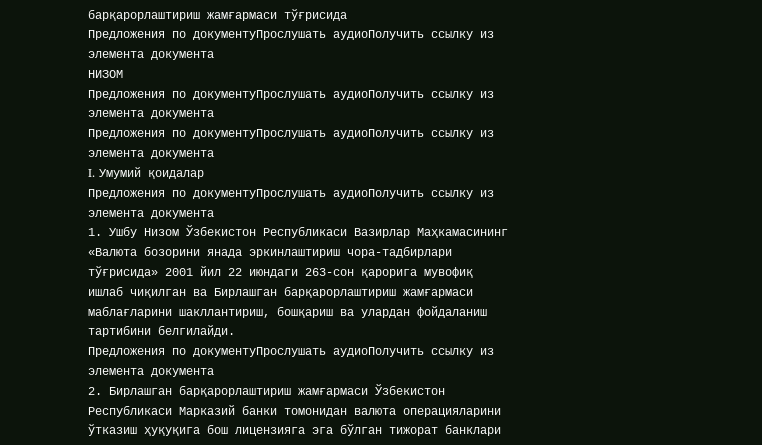барқарорлаштириш жамғармаси тўғрисида
Предложения по документуПрослушать аудиоПолучить ссылку из элемента документа
НИЗОМ
Предложения по документуПрослушать аудиоПолучить ссылку из элемента документа
Предложения по документуПрослушать аудиоПолучить ссылку из элемента документа
I. Умумий қоидалар
Предложения по документуПрослушать аудиоПолучить ссылку из элемента документа
1. Ушбу Низом Ўзбекистон Республикаси Вазирлар Маҳкамасининг «Валюта бозорини янада эркинлаштириш чора-тадбирлари тўғрисида» 2001 йил 22 июндаги 263-сон қарорига мувофиқ ишлаб чиқилган ва Бирлашган барқарорлаштириш жамғармаси маблағларини шакллантириш, бошқариш ва улардан фойдаланиш тартибини белгилайди.
Предложения по документуПрослушать аудиоПолучить ссылку из элемента документа
2. Бирлашган барқарорлаштириш жамғармаси Ўзбекистон Республикаси Марказий банки томонидан валюта операцияларини ўтказиш ҳуқуқига бош лицензияга эга бўлган тижорат банклари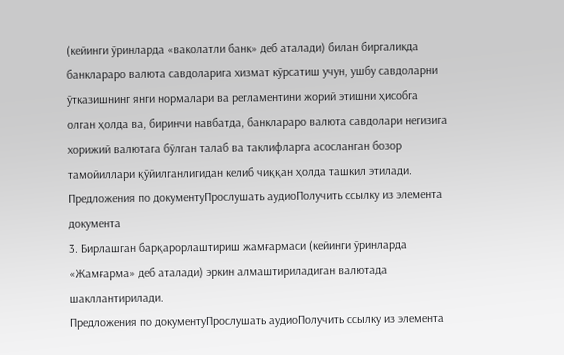(кейинги ўринларда «ваколатли банк» деб аталади) билан биргаликда банклараро валюта савдоларига хизмат кўрсатиш учун, ушбу савдоларни ўтказишнинг янги нормалари ва регламентини жорий этишни ҳисобга олган ҳолда ва, биринчи навбатда, банклараро валюта савдолари негизига хорижий валютага бўлган талаб ва таклифларга асосланган бозор тамойиллари қўйилганлигидан келиб чиққан ҳолда ташкил этилади.
Предложения по документуПрослушать аудиоПолучить ссылку из элемента документа
3. Бирлашган барқарорлаштириш жамғармаси (кейинги ўринларда «Жамғарма» деб аталади) эркин алмаштириладиган валютада шакллантирилади.
Предложения по документуПрослушать аудиоПолучить ссылку из элемента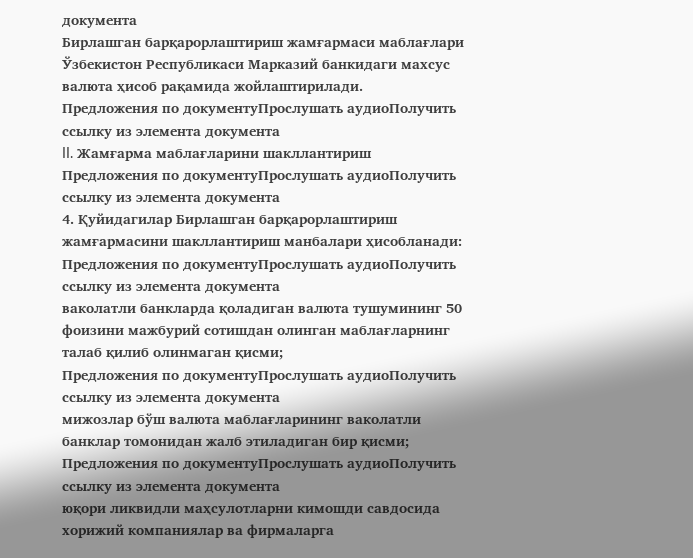документа
Бирлашган барқарорлаштириш жамғармаси маблағлари Ўзбекистон Республикаси Марказий банкидаги махсус валюта ҳисоб рақамида жойлаштирилади.
Предложения по документуПрослушать аудиоПолучить ссылку из элемента документа
II. Жамғарма маблағларини шакллантириш
Предложения по документуПрослушать аудиоПолучить ссылку из элемента документа
4. Қуйидагилар Бирлашган барқарорлаштириш жамғармасини шакллантириш манбалари ҳисобланади:
Предложения по документуПрослушать аудиоПолучить ссылку из элемента документа
ваколатли банкларда қоладиган валюта тушумининг 50 фоизини мажбурий сотишдан олинган маблағларнинг талаб қилиб олинмаган қисми;
Предложения по документуПрослушать аудиоПолучить ссылку из элемента документа
мижозлар бўш валюта маблағларининг ваколатли банклар томонидан жалб этиладиган бир қисми;
Предложения по документуПрослушать аудиоПолучить ссылку из элемента документа
юқори ликвидли маҳсулотларни кимошди савдосида хорижий компаниялар ва фирмаларга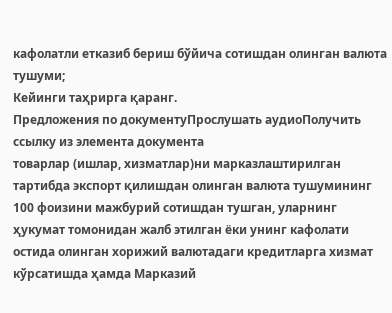кафолатли етказиб бериш бўйича сотишдан олинган валюта тушуми;
Кейинги таҳрирга қаранг.
Предложения по документуПрослушать аудиоПолучить ссылку из элемента документа
товарлар (ишлар, хизматлар)ни марказлаштирилган тартибда экспорт қилишдан олинган валюта тушумининг 100 фоизини мажбурий сотишдан тушган, уларнинг ҳукумат томонидан жалб этилган ёки унинг кафолати остида олинган хорижий валютадаги кредитларга хизмат кўрсатишда ҳамда Марказий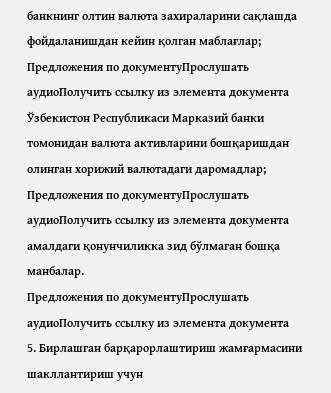банкнинг олтин валюта захираларини сақлашда фойдаланишдан кейин қолган маблағлар;
Предложения по документуПрослушать аудиоПолучить ссылку из элемента документа
Ўзбекистон Республикаси Марказий банки томонидан валюта активларини бошқаришдан олинган хорижий валютадаги даромадлар;
Предложения по документуПрослушать аудиоПолучить ссылку из элемента документа
амалдаги қонунчиликка зид бўлмаган бошқа манбалар.
Предложения по документуПрослушать аудиоПолучить ссылку из элемента документа
5. Бирлашган барқарорлаштириш жамғармасини шакллантириш учун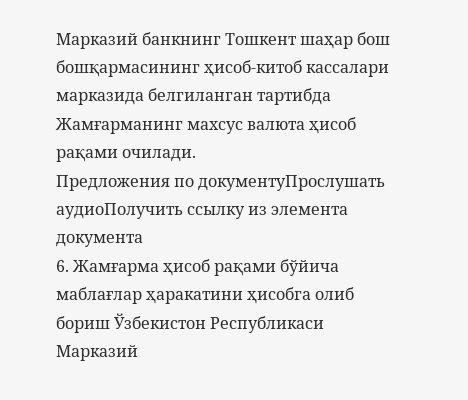Марказий банкнинг Тошкент шаҳар бош бошқармасининг ҳисоб-китоб кассалари марказида белгиланган тартибда Жамғарманинг махсус валюта ҳисоб рақами очилади.
Предложения по документуПрослушать аудиоПолучить ссылку из элемента документа
6. Жамғарма ҳисоб рақами бўйича маблағлар ҳаракатини ҳисобга олиб бориш Ўзбекистон Республикаси Марказий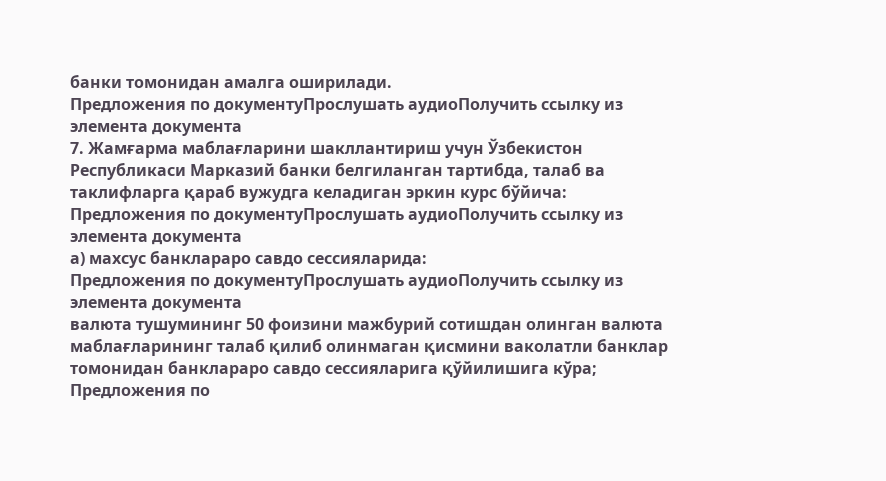банки томонидан амалга оширилади.
Предложения по документуПрослушать аудиоПолучить ссылку из элемента документа
7. Жамғарма маблағларини шакллантириш учун Ўзбекистон Республикаси Марказий банки белгиланган тартибда, талаб ва таклифларга қараб вужудга келадиган эркин курс бўйича:
Предложения по документуПрослушать аудиоПолучить ссылку из элемента документа
а) махсус банклараро савдо сессияларида:
Предложения по документуПрослушать аудиоПолучить ссылку из элемента документа
валюта тушумининг 50 фоизини мажбурий сотишдан олинган валюта маблағларининг талаб қилиб олинмаган қисмини ваколатли банклар томонидан банклараро савдо сессияларига қўйилишига кўра;
Предложения по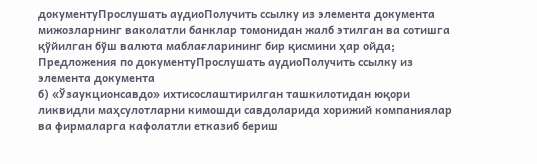документуПрослушать аудиоПолучить ссылку из элемента документа
мижозларнинг ваколатли банклар томонидан жалб этилган ва сотишга қўйилган бўш валюта маблағларининг бир қисмини ҳар ойда;
Предложения по документуПрослушать аудиоПолучить ссылку из элемента документа
б) «Ўзаукционсавдо» ихтисослаштирилган ташкилотидан юқори ликвидли маҳсулотларни кимошди савдоларида хорижий компаниялар ва фирмаларга кафолатли етказиб бериш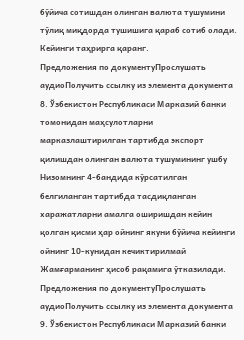бўйича сотишдан олинган валюта тушумини тўлиқ миқдорда тушишига қараб сотиб олади.
Кейинги таҳрирга қаранг.
Предложения по документуПрослушать аудиоПолучить ссылку из элемента документа
8. Ўзбекистон Республикаси Марказий банки томонидан маҳсулотларни марказлаштирилган тартибда экспорт қилишдан олинган валюта тушумининг ушбу Низомнинг 4-бандида кўрсатилган белгиланган тартибда тасдиқланган харажатларни амалга оширишдан кейин қолган қисми ҳар ойнинг якуни бўйича кейинги ойнинг 10-кунидан кечиктирилмай Жамғарманинг ҳисоб рақамига ўтказилади.
Предложения по документуПрослушать аудиоПолучить ссылку из элемента документа
9. Ўзбекистон Республикаси Марказий банки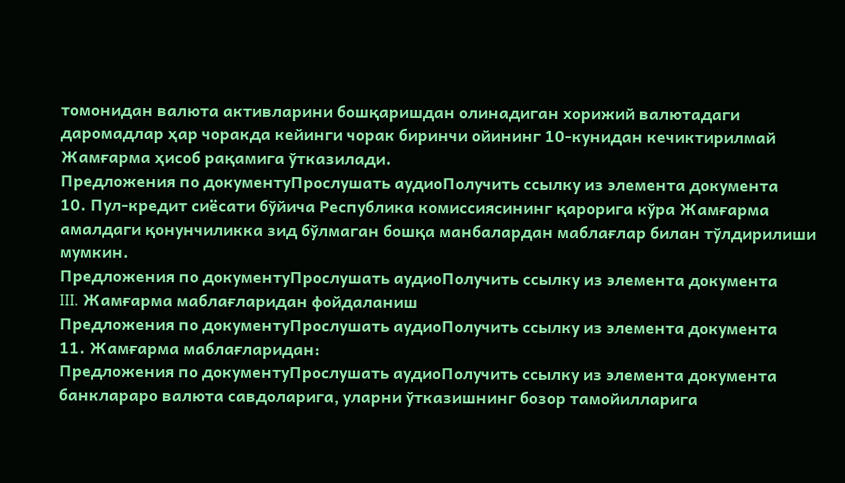томонидан валюта активларини бошқаришдан олинадиган хорижий валютадаги даромадлар ҳар чоракда кейинги чорак биринчи ойининг 10-кунидан кечиктирилмай Жамғарма ҳисоб рақамига ўтказилади.
Предложения по документуПрослушать аудиоПолучить ссылку из элемента документа
10. Пул-кредит сиёсати бўйича Республика комиссиясининг қарорига кўра Жамғарма амалдаги қонунчиликка зид бўлмаган бошқа манбалардан маблағлар билан тўлдирилиши мумкин.
Предложения по документуПрослушать аудиоПолучить ссылку из элемента документа
III. Жамғарма маблағларидан фойдаланиш
Предложения по документуПрослушать аудиоПолучить ссылку из элемента документа
11. Жамғарма маблағларидан:
Предложения по документуПрослушать аудиоПолучить ссылку из элемента документа
банклараро валюта савдоларига, уларни ўтказишнинг бозор тамойилларига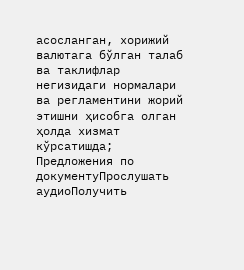асосланган, хорижий валютага бўлган талаб ва таклифлар негизидаги нормалари ва регламентини жорий этишни ҳисобга олган ҳолда хизмат кўрсатишда;
Предложения по документуПрослушать аудиоПолучить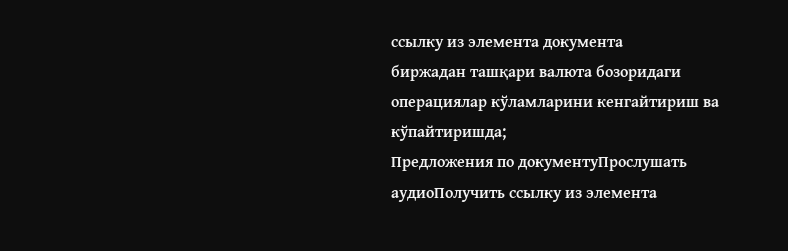ссылку из элемента документа
биржадан ташқари валюта бозоридаги операциялар кўламларини кенгайтириш ва кўпайтиришда;
Предложения по документуПрослушать аудиоПолучить ссылку из элемента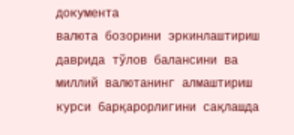документа
валюта бозорини эркинлаштириш даврида тўлов балансини ва миллий валютанинг алмаштириш курси барқарорлигини сақлашда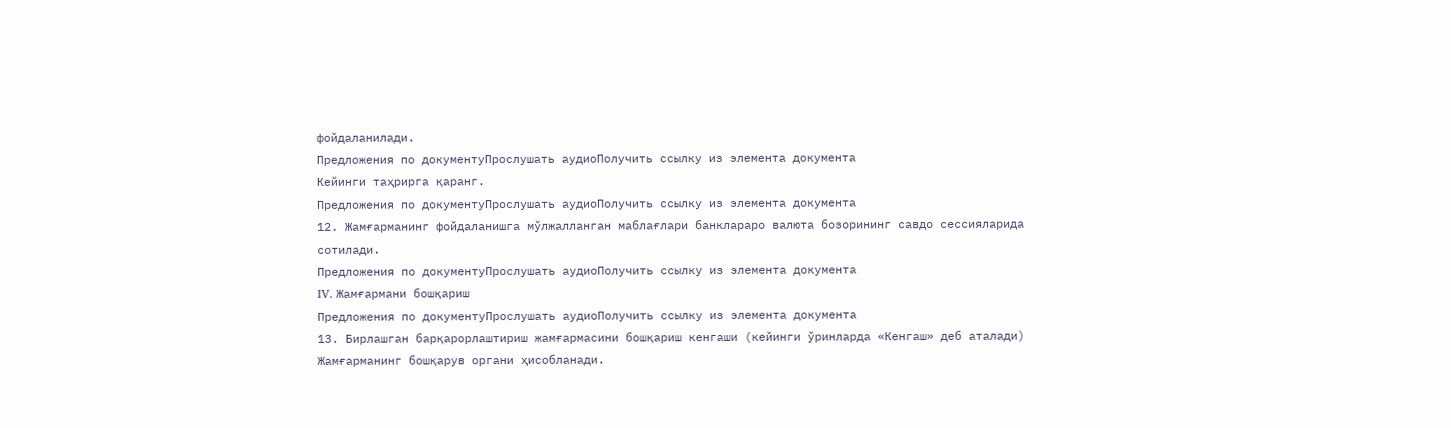фойдаланилади.
Предложения по документуПрослушать аудиоПолучить ссылку из элемента документа
Кейинги таҳрирга қаранг.
Предложения по документуПрослушать аудиоПолучить ссылку из элемента документа
12. Жамғарманинг фойдаланишга мўлжалланган маблағлари банклараро валюта бозорининг савдо сессияларида сотилади.
Предложения по документуПрослушать аудиоПолучить ссылку из элемента документа
IV. Жамғармани бошқариш
Предложения по документуПрослушать аудиоПолучить ссылку из элемента документа
13. Бирлашган барқарорлаштириш жамғармасини бошқариш кенгаши (кейинги ўринларда «Кенгаш» деб аталади) Жамғарманинг бошқарув органи ҳисобланади.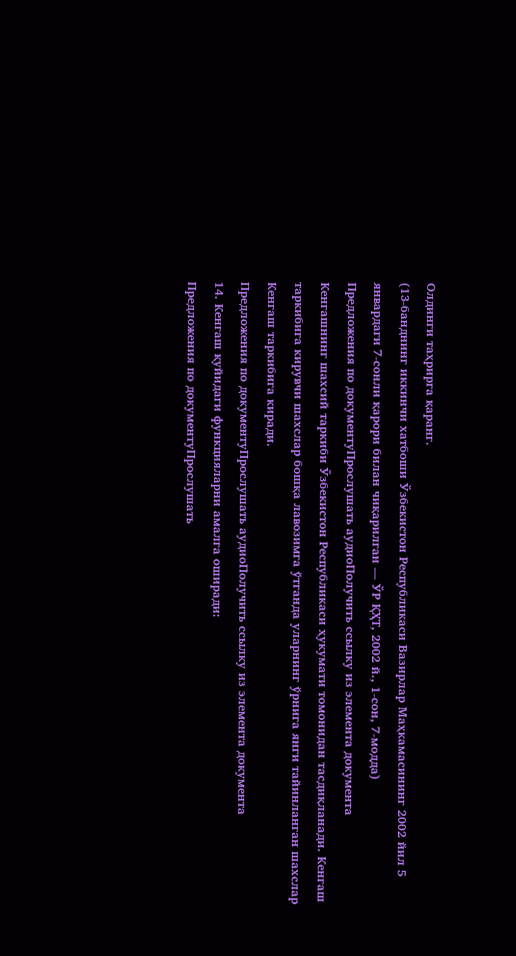Олдинги таҳрирга қаранг.
(13-банднинг иккинчи хатбоши Ўзбекистон Республикаси Вазирлар Маҳкамасининг 2002 йил 5 январдаги 7-сонли қарори билан чиқарилган — ЎР ҚҲТ, 2002 й., 1-сон, 7-модда)
Предложения по документуПрослушать аудиоПолучить ссылку из элемента документа
Кенгашнинг шахсий таркиби Ўзбекистон Республикаси ҳукумати томонидан тасдиқланади. Кенгаш таркибига кирувчи шахслар бошқа лавозимга ўтганда уларнинг ўрнига янги тайинланган шахслар Кенгаш таркибига киради.
Предложения по документуПрослушать аудиоПолучить ссылку из элемента документа
14. Кенгаш қуйидаги функцияларни амалга оширади:
Предложения по документуПрослушать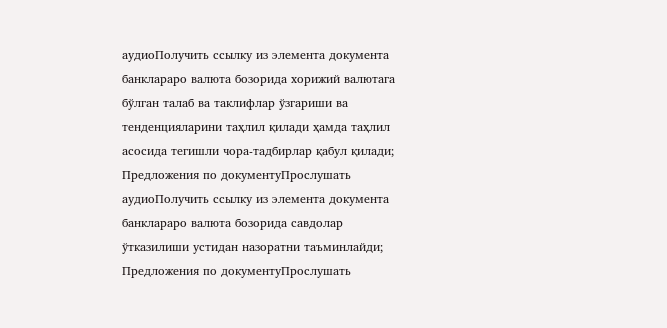аудиоПолучить ссылку из элемента документа
банклараро валюта бозорида хорижий валютага бўлган талаб ва таклифлар ўзгариши ва тенденцияларини таҳлил қилади ҳамда таҳлил асосида тегишли чора-тадбирлар қабул қилади;
Предложения по документуПрослушать аудиоПолучить ссылку из элемента документа
банклараро валюта бозорида савдолар ўтказилиши устидан назоратни таъминлайди;
Предложения по документуПрослушать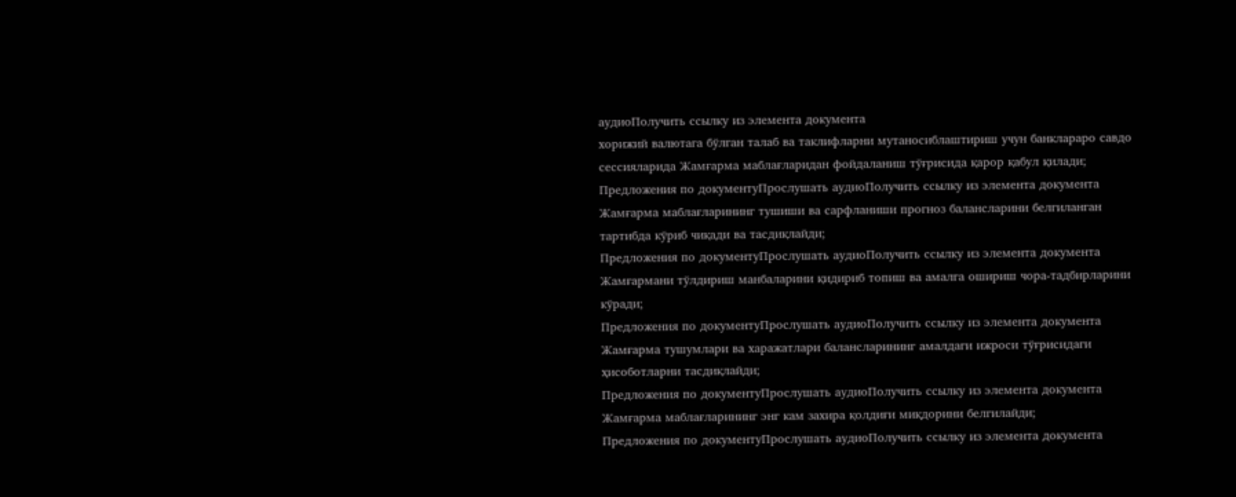аудиоПолучить ссылку из элемента документа
хорижий валютага бўлган талаб ва таклифларни мутаносиблаштириш учун банклараро савдо сессияларида Жамғарма маблағларидан фойдаланиш тўғрисида қарор қабул қилади;
Предложения по документуПрослушать аудиоПолучить ссылку из элемента документа
Жамғарма маблағларининг тушиши ва сарфланиши прогноз балансларини белгиланган тартибда кўриб чиқади ва тасдиқлайди;
Предложения по документуПрослушать аудиоПолучить ссылку из элемента документа
Жамғармани тўлдириш манбаларини қидириб топиш ва амалга ошириш чора-тадбирларини кўради;
Предложения по документуПрослушать аудиоПолучить ссылку из элемента документа
Жамғарма тушумлари ва харажатлари балансларининг амалдаги ижроси тўғрисидаги ҳисоботларни тасдиқлайди;
Предложения по документуПрослушать аудиоПолучить ссылку из элемента документа
Жамғарма маблағларининг энг кам захира қолдиғи миқдорини белгилайди;
Предложения по документуПрослушать аудиоПолучить ссылку из элемента документа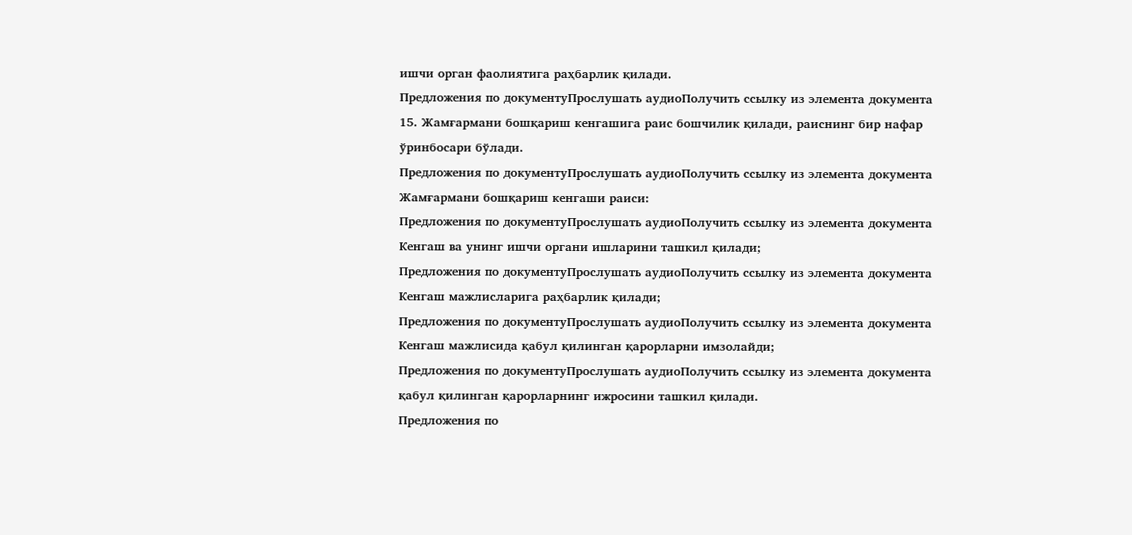ишчи орган фаолиятига раҳбарлик қилади.
Предложения по документуПрослушать аудиоПолучить ссылку из элемента документа
15. Жамғармани бошқариш кенгашига раис бошчилик қилади, раиснинг бир нафар ўринбосари бўлади.
Предложения по документуПрослушать аудиоПолучить ссылку из элемента документа
Жамғармани бошқариш кенгаши раиси:
Предложения по документуПрослушать аудиоПолучить ссылку из элемента документа
Кенгаш ва унинг ишчи органи ишларини ташкил қилади;
Предложения по документуПрослушать аудиоПолучить ссылку из элемента документа
Кенгаш мажлисларига раҳбарлик қилади;
Предложения по документуПрослушать аудиоПолучить ссылку из элемента документа
Кенгаш мажлисида қабул қилинган қарорларни имзолайди;
Предложения по документуПрослушать аудиоПолучить ссылку из элемента документа
қабул қилинган қарорларнинг ижросини ташкил қилади.
Предложения по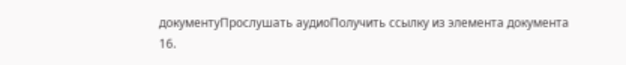документуПрослушать аудиоПолучить ссылку из элемента документа
16.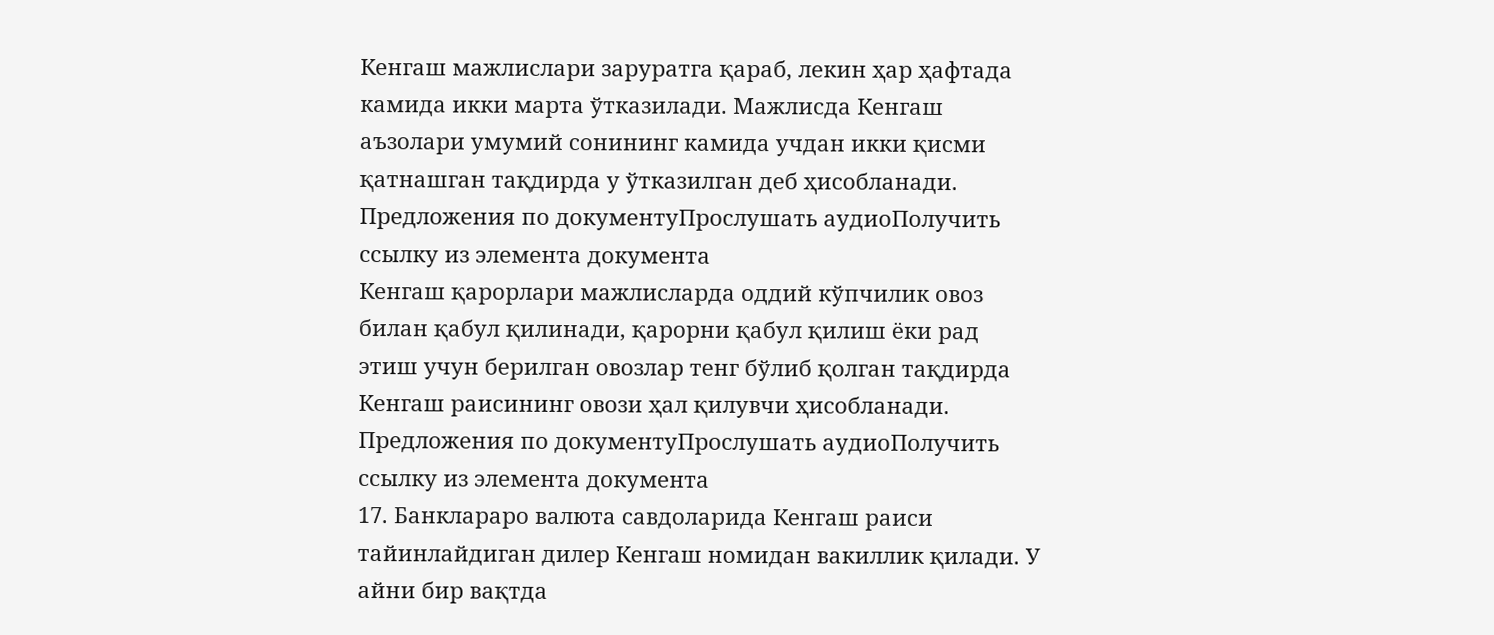Кенгаш мажлислари заруратга қараб, лекин ҳар ҳафтада камида икки марта ўтказилади. Мажлисда Кенгаш аъзолари умумий сонининг камида учдан икки қисми қатнашган тақдирда у ўтказилган деб ҳисобланади.
Предложения по документуПрослушать аудиоПолучить ссылку из элемента документа
Кенгаш қарорлари мажлисларда оддий кўпчилик овоз билан қабул қилинади, қарорни қабул қилиш ёки рад этиш учун берилган овозлар тенг бўлиб қолган тақдирда Кенгаш раисининг овози ҳал қилувчи ҳисобланади.
Предложения по документуПрослушать аудиоПолучить ссылку из элемента документа
17. Банклараро валюта савдоларида Кенгаш раиси тайинлайдиган дилер Кенгаш номидан вакиллик қилади. У айни бир вақтда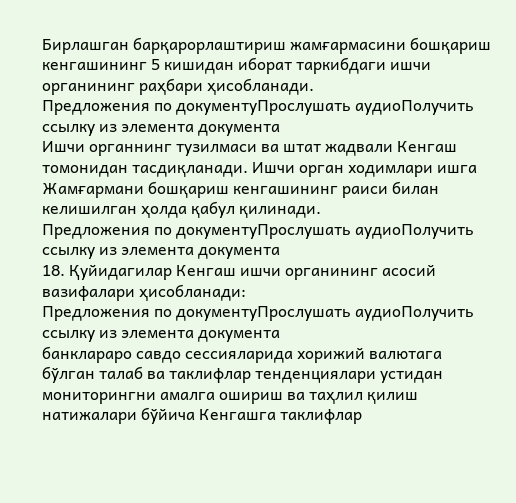Бирлашган барқарорлаштириш жамғармасини бошқариш кенгашининг 5 кишидан иборат таркибдаги ишчи органининг раҳбари ҳисобланади.
Предложения по документуПрослушать аудиоПолучить ссылку из элемента документа
Ишчи органнинг тузилмаси ва штат жадвали Кенгаш томонидан тасдиқланади. Ишчи орган ходимлари ишга Жамғармани бошқариш кенгашининг раиси билан келишилган ҳолда қабул қилинади.
Предложения по документуПрослушать аудиоПолучить ссылку из элемента документа
18. Қуйидагилар Кенгаш ишчи органининг асосий вазифалари ҳисобланади:
Предложения по документуПрослушать аудиоПолучить ссылку из элемента документа
банклараро савдо сессияларида хорижий валютага бўлган талаб ва таклифлар тенденциялари устидан мониторингни амалга ошириш ва таҳлил қилиш натижалари бўйича Кенгашга таклифлар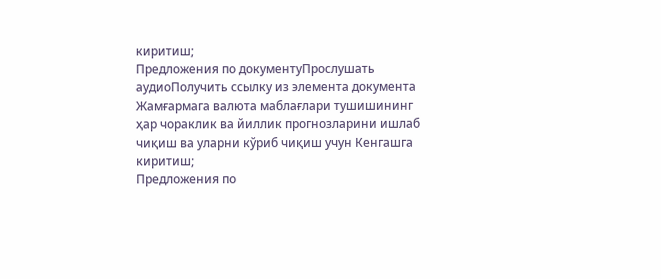киритиш;
Предложения по документуПрослушать аудиоПолучить ссылку из элемента документа
Жамғармага валюта маблағлари тушишининг ҳар чораклик ва йиллик прогнозларини ишлаб чиқиш ва уларни кўриб чиқиш учун Кенгашга киритиш;
Предложения по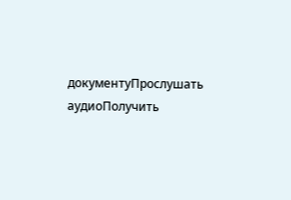документуПрослушать аудиоПолучить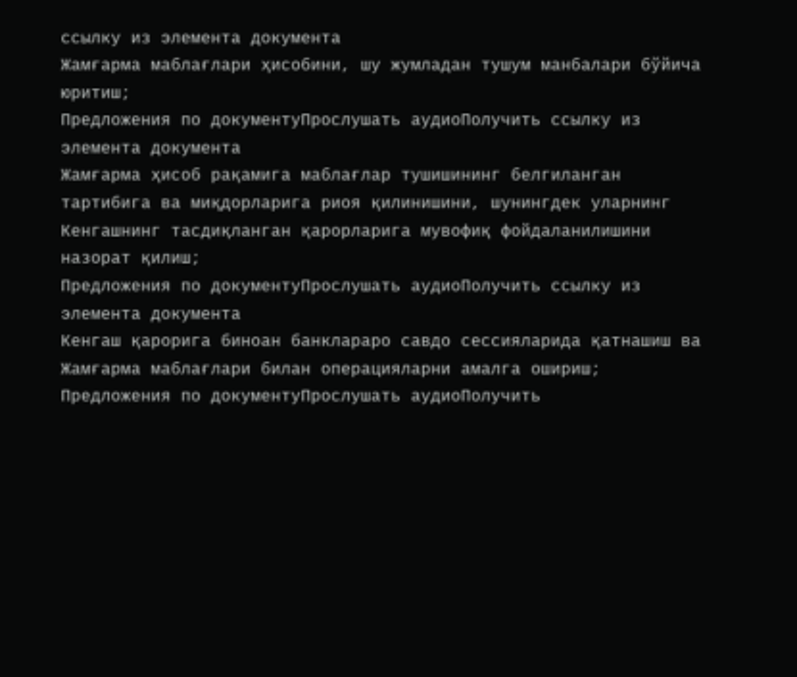ссылку из элемента документа
Жамғарма маблағлари ҳисобини, шу жумладан тушум манбалари бўйича юритиш;
Предложения по документуПрослушать аудиоПолучить ссылку из элемента документа
Жамғарма ҳисоб рақамига маблағлар тушишининг белгиланган тартибига ва миқдорларига риоя қилинишини, шунингдек уларнинг Кенгашнинг тасдиқланган қарорларига мувофиқ фойдаланилишини назорат қилиш;
Предложения по документуПрослушать аудиоПолучить ссылку из элемента документа
Кенгаш қарорига биноан банклараро савдо сессияларида қатнашиш ва Жамғарма маблағлари билан операцияларни амалга ошириш;
Предложения по документуПрослушать аудиоПолучить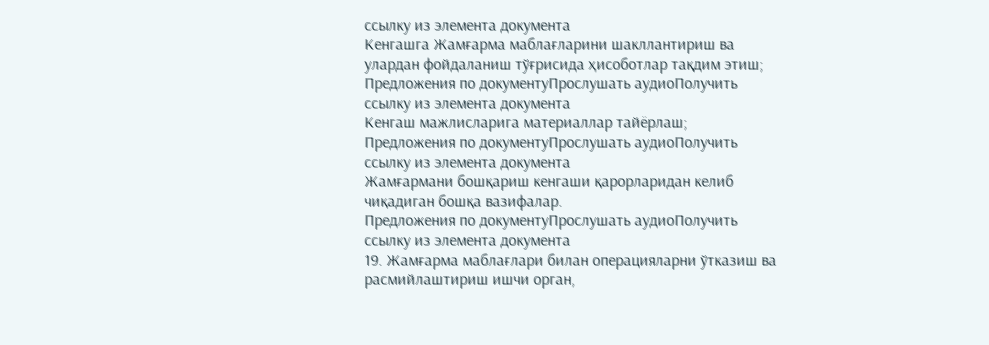ссылку из элемента документа
Кенгашга Жамғарма маблағларини шакллантириш ва улардан фойдаланиш тўғрисида ҳисоботлар тақдим этиш;
Предложения по документуПрослушать аудиоПолучить ссылку из элемента документа
Кенгаш мажлисларига материаллар тайёрлаш;
Предложения по документуПрослушать аудиоПолучить ссылку из элемента документа
Жамғармани бошқариш кенгаши қарорларидан келиб чиқадиган бошқа вазифалар.
Предложения по документуПрослушать аудиоПолучить ссылку из элемента документа
19. Жамғарма маблағлари билан операцияларни ўтказиш ва расмийлаштириш ишчи орган,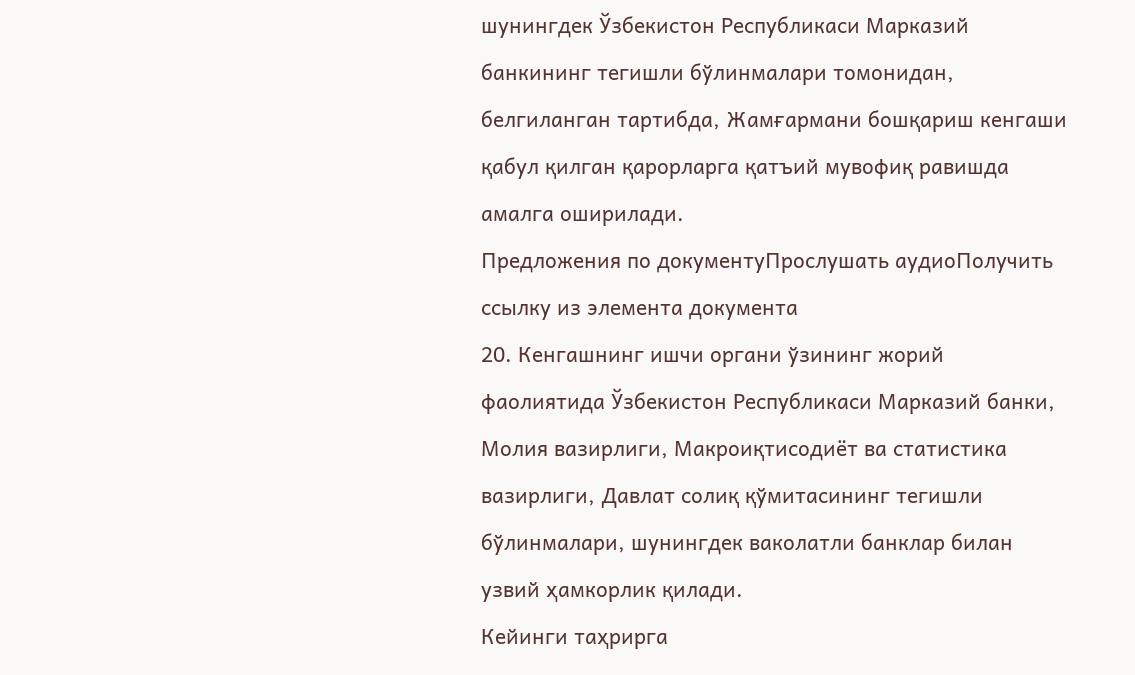шунингдек Ўзбекистон Республикаси Марказий банкининг тегишли бўлинмалари томонидан, белгиланган тартибда, Жамғармани бошқариш кенгаши қабул қилган қарорларга қатъий мувофиқ равишда амалга оширилади.
Предложения по документуПрослушать аудиоПолучить ссылку из элемента документа
20. Кенгашнинг ишчи органи ўзининг жорий фаолиятида Ўзбекистон Республикаси Марказий банки, Молия вазирлиги, Макроиқтисодиёт ва статистика вазирлиги, Давлат солиқ қўмитасининг тегишли бўлинмалари, шунингдек ваколатли банклар билан узвий ҳамкорлик қилади.
Кейинги таҳрирга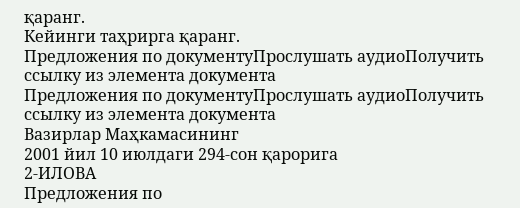қаранг.
Кейинги таҳрирга қаранг.
Предложения по документуПрослушать аудиоПолучить ссылку из элемента документа
Предложения по документуПрослушать аудиоПолучить ссылку из элемента документа
Вазирлар Маҳкамасининг
2001 йил 10 июлдаги 294-сон қарорига
2-ИЛОВА
Предложения по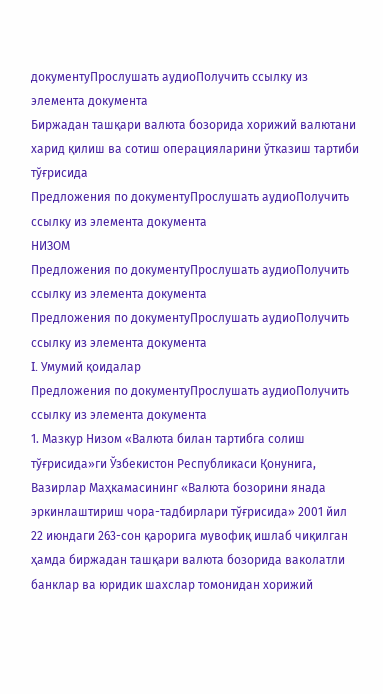документуПрослушать аудиоПолучить ссылку из элемента документа
Биржадан ташқари валюта бозорида хорижий валютани харид қилиш ва сотиш операцияларини ўтказиш тартиби тўғрисида
Предложения по документуПрослушать аудиоПолучить ссылку из элемента документа
НИЗОМ
Предложения по документуПрослушать аудиоПолучить ссылку из элемента документа
Предложения по документуПрослушать аудиоПолучить ссылку из элемента документа
I. Умумий қоидалар
Предложения по документуПрослушать аудиоПолучить ссылку из элемента документа
1. Мазкур Низом «Валюта билан тартибга солиш тўғрисида»ги Ўзбекистон Республикаси Қонунига, Вазирлар Маҳкамасининг «Валюта бозорини янада эркинлаштириш чора-тадбирлари тўғрисида» 2001 йил 22 июндаги 263-сон қарорига мувофиқ ишлаб чиқилган ҳамда биржадан ташқари валюта бозорида ваколатли банклар ва юридик шахслар томонидан хорижий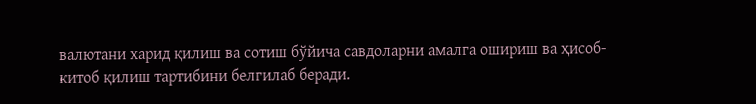валютани харид қилиш ва сотиш бўйича савдоларни амалга ошириш ва ҳисоб-китоб қилиш тартибини белгилаб беради.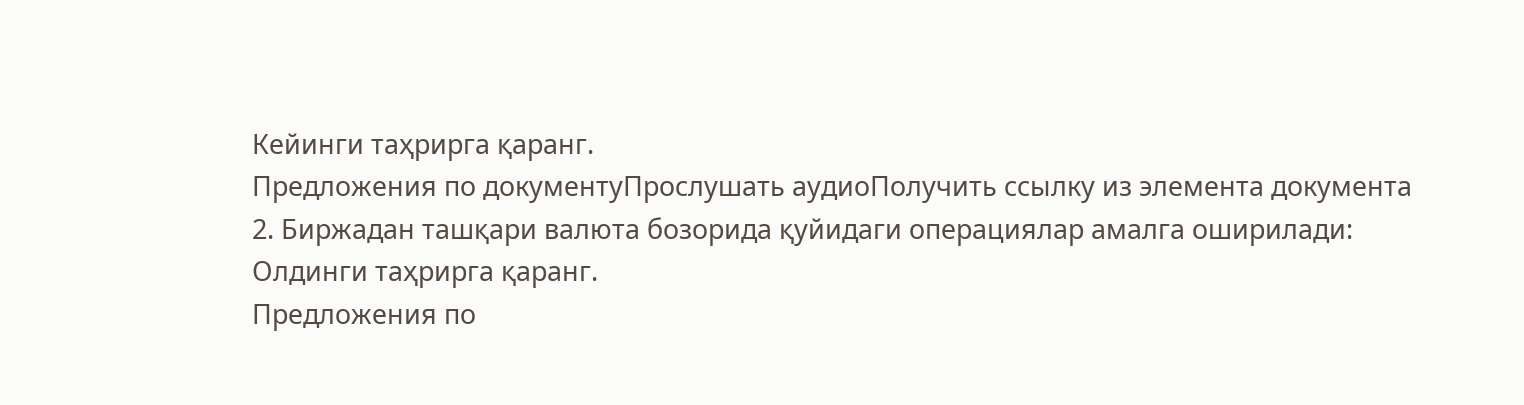Кейинги таҳрирга қаранг.
Предложения по документуПрослушать аудиоПолучить ссылку из элемента документа
2. Биржадан ташқари валюта бозорида қуйидаги операциялар амалга оширилади:
Олдинги таҳрирга қаранг.
Предложения по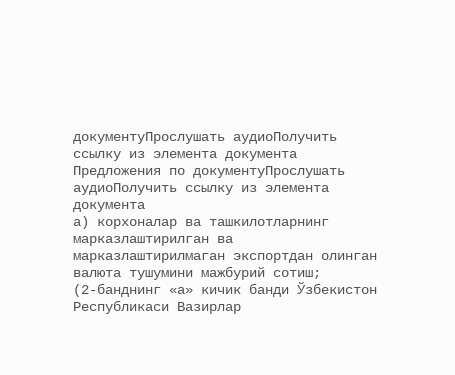документуПрослушать аудиоПолучить ссылку из элемента документа
Предложения по документуПрослушать аудиоПолучить ссылку из элемента документа
а) корхоналар ва ташкилотларнинг марказлаштирилган ва марказлаштирилмаган экспортдан олинган валюта тушумини мажбурий сотиш;
(2-банднинг «а» кичик банди Ўзбекистон Республикаси Вазирлар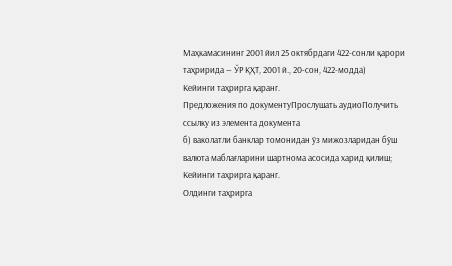Маҳкамасининг 2001 йил 25 октябрдаги 422-сонли қарори таҳририда — ЎР ҚҲТ, 2001 й., 20-сон, 422-модда)
Кейинги таҳрирга қаранг.
Предложения по документуПрослушать аудиоПолучить ссылку из элемента документа
б) ваколатли банклар томонидан ўз мижозларидан бўш валюта маблағларини шартнома асосида харид қилиш;
Кейинги таҳрирга қаранг.
Олдинги таҳрирга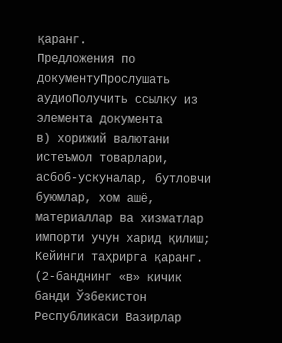қаранг.
Предложения по документуПрослушать аудиоПолучить ссылку из элемента документа
в) хорижий валютани истеъмол товарлари, асбоб-ускуналар, бутловчи буюмлар, хом ашё, материаллар ва хизматлар импорти учун харид қилиш;
Кейинги таҳрирга қаранг.
(2-банднинг «в» кичик банди Ўзбекистон Республикаси Вазирлар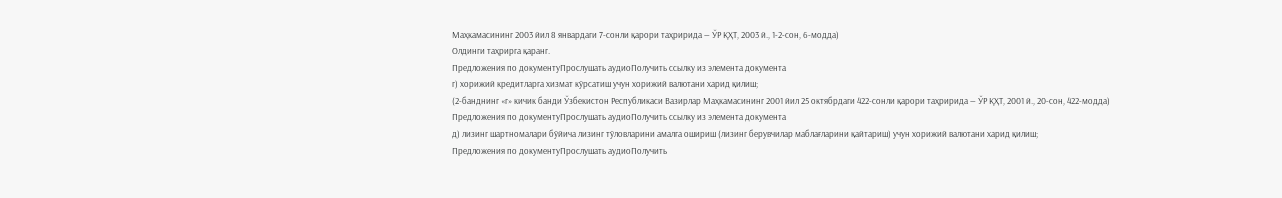Маҳкамасининг 2003 йил 8 январдаги 7-сонли қарори таҳририда — ЎР ҚҲТ, 2003 й., 1-2-сон, 6-модда)
Олдинги таҳрирга қаранг.
Предложения по документуПрослушать аудиоПолучить ссылку из элемента документа
г) хорижий кредитларга хизмат кўрсатиш учун хорижий валютани харид қилиш;
(2-банднинг «г» кичик банди Ўзбекистон Республикаси Вазирлар Маҳкамасининг 2001 йил 25 октябрдаги 422-сонли қарори таҳририда — ЎР ҚҲТ, 2001 й., 20-сон, 422-модда)
Предложения по документуПрослушать аудиоПолучить ссылку из элемента документа
д) лизинг шартномалари бўйича лизинг тўловларини амалга ошириш (лизинг берувчилар маблағларини қайтариш) учун хорижий валютани харид қилиш;
Предложения по документуПрослушать аудиоПолучить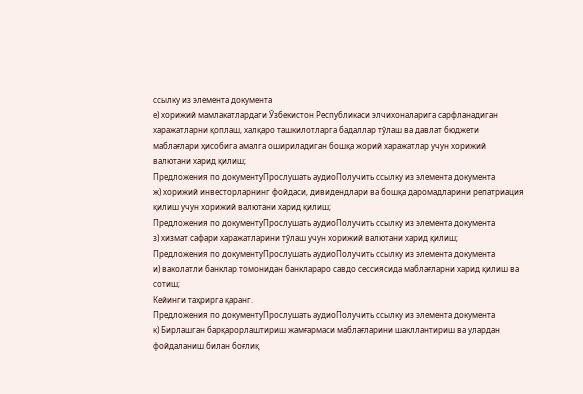ссылку из элемента документа
е) хорижий мамлакатлардаги Ўзбекистон Республикаси элчихоналарига сарфланадиган харажатларни қоплаш, халқаро ташкилотларга бадаллар тўлаш ва давлат бюджети маблағлари ҳисобига амалга ошириладиган бошқа жорий харажатлар учун хорижий валютани харид қилиш;
Предложения по документуПрослушать аудиоПолучить ссылку из элемента документа
ж) хорижий инвесторларнинг фойдаси, дивидендлари ва бошқа даромадларини репатриация қилиш учун хорижий валютани харид қилиш;
Предложения по документуПрослушать аудиоПолучить ссылку из элемента документа
з) хизмат сафари харажатларини тўлаш учун хорижий валютани харид қилиш;
Предложения по документуПрослушать аудиоПолучить ссылку из элемента документа
и) ваколатли банклар томонидан банклараро савдо сессиясида маблағларни харид қилиш ва сотиш;
Кейинги таҳрирга қаранг.
Предложения по документуПрослушать аудиоПолучить ссылку из элемента документа
к) Бирлашган барқарорлаштириш жамғармаси маблағларини шакллантириш ва улардан фойдаланиш билан боғлиқ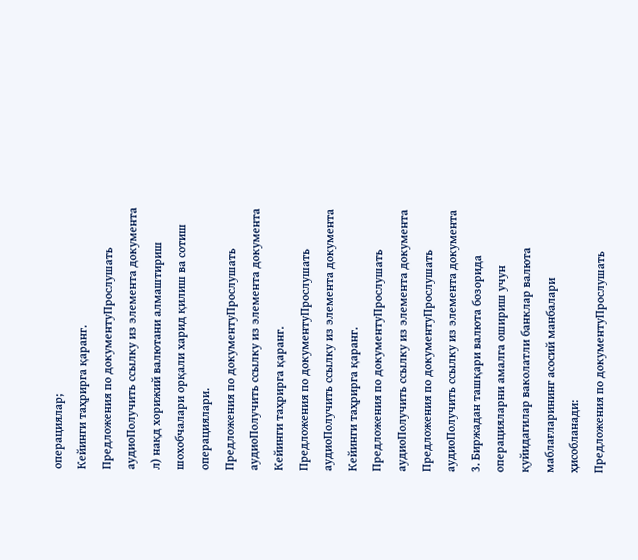операциялар;
Кейинги таҳрирга қаранг.
Предложения по документуПрослушать аудиоПолучить ссылку из элемента документа
л) нақд хорижий валютани алмаштириш шохобчалари орқали харид қилиш ва сотиш операциялари.
Предложения по документуПрослушать аудиоПолучить ссылку из элемента документа
Кейинги таҳрирга қаранг.
Предложения по документуПрослушать аудиоПолучить ссылку из элемента документа
Кейинги таҳрирга қаранг.
Предложения по документуПрослушать аудиоПолучить ссылку из элемента документа
Предложения по документуПрослушать аудиоПолучить ссылку из элемента документа
3. Биржадан ташқари валюта бозорида операцияларни амалга ошириш учун қуйидагилар ваколатли банклар валюта маблағларининг асосий манбалари ҳисобланади:
Предложения по документуПрослушать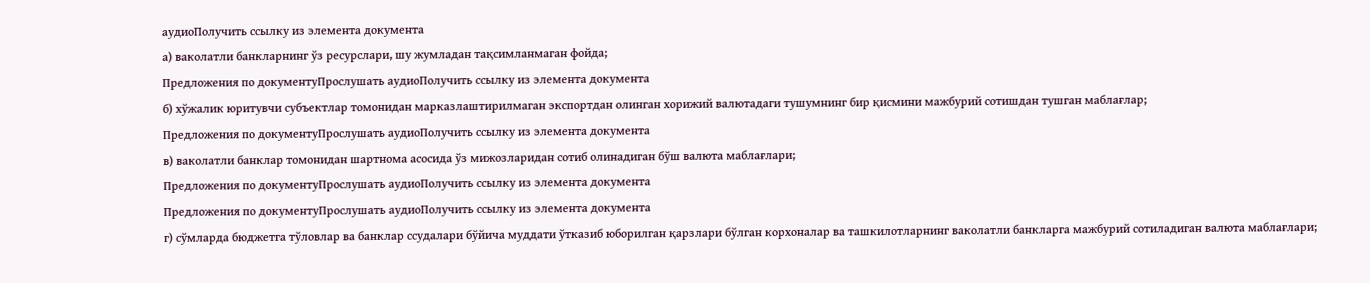аудиоПолучить ссылку из элемента документа
а) ваколатли банкларнинг ўз ресурслари, шу жумладан тақсимланмаган фойда;
Предложения по документуПрослушать аудиоПолучить ссылку из элемента документа
б) хўжалик юритувчи субъектлар томонидан марказлаштирилмаган экспортдан олинган хорижий валютадаги тушумнинг бир қисмини мажбурий сотишдан тушган маблағлар;
Предложения по документуПрослушать аудиоПолучить ссылку из элемента документа
в) ваколатли банклар томонидан шартнома асосида ўз мижозларидан сотиб олинадиган бўш валюта маблағлари;
Предложения по документуПрослушать аудиоПолучить ссылку из элемента документа
Предложения по документуПрослушать аудиоПолучить ссылку из элемента документа
г) сўмларда бюджетга тўловлар ва банклар ссудалари бўйича муддати ўтказиб юборилган қарзлари бўлган корхоналар ва ташкилотларнинг ваколатли банкларга мажбурий сотиладиган валюта маблағлари;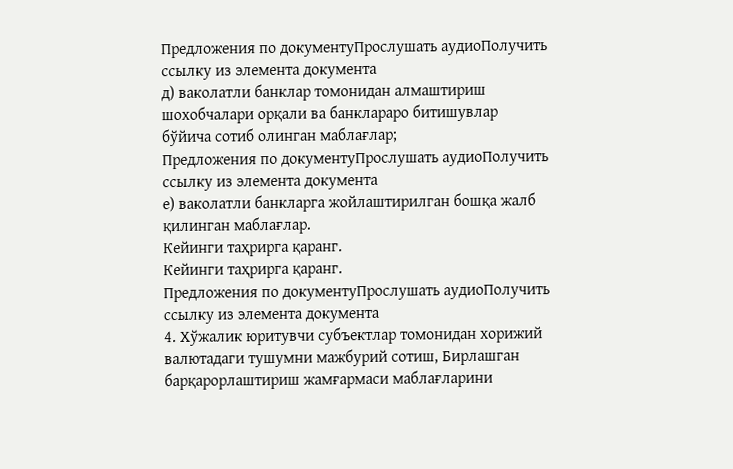Предложения по документуПрослушать аудиоПолучить ссылку из элемента документа
д) ваколатли банклар томонидан алмаштириш шохобчалари орқали ва банклараро битишувлар бўйича сотиб олинган маблағлар;
Предложения по документуПрослушать аудиоПолучить ссылку из элемента документа
е) ваколатли банкларга жойлаштирилган бошқа жалб қилинган маблағлар.
Кейинги таҳрирга қаранг.
Кейинги таҳрирга қаранг.
Предложения по документуПрослушать аудиоПолучить ссылку из элемента документа
4. Хўжалик юритувчи субъектлар томонидан хорижий валютадаги тушумни мажбурий сотиш, Бирлашган барқарорлаштириш жамғармаси маблағларини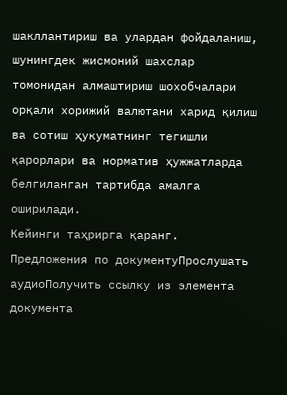шакллантириш ва улардан фойдаланиш, шунингдек жисмоний шахслар томонидан алмаштириш шохобчалари орқали хорижий валютани харид қилиш ва сотиш ҳукуматнинг тегишли қарорлари ва норматив ҳужжатларда белгиланган тартибда амалга оширилади.
Кейинги таҳрирга қаранг.
Предложения по документуПрослушать аудиоПолучить ссылку из элемента документа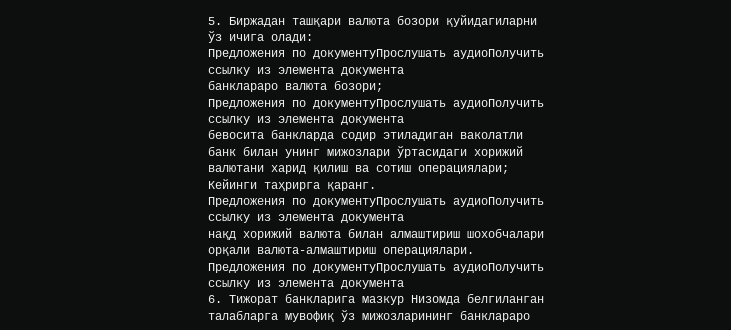5. Биржадан ташқари валюта бозори қуйидагиларни ўз ичига олади:
Предложения по документуПрослушать аудиоПолучить ссылку из элемента документа
банклараро валюта бозори;
Предложения по документуПрослушать аудиоПолучить ссылку из элемента документа
бевосита банкларда содир этиладиган ваколатли банк билан унинг мижозлари ўртасидаги хорижий валютани харид қилиш ва сотиш операциялари;
Кейинги таҳрирга қаранг.
Предложения по документуПрослушать аудиоПолучить ссылку из элемента документа
нақд хорижий валюта билан алмаштириш шохобчалари орқали валюта-алмаштириш операциялари.
Предложения по документуПрослушать аудиоПолучить ссылку из элемента документа
6. Тижорат банкларига мазкур Низомда белгиланган талабларга мувофиқ ўз мижозларининг банклараро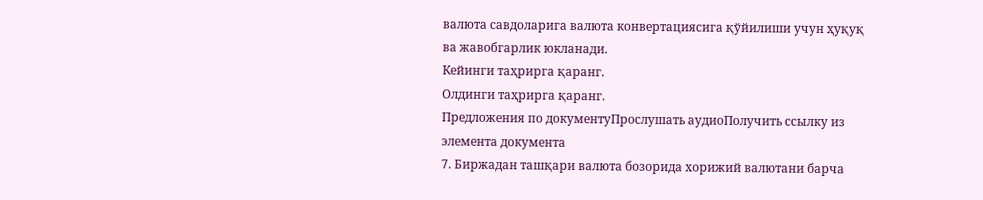валюта савдоларига валюта конвертациясига қўйилиши учун ҳуқуқ ва жавобгарлик юкланади.
Кейинги таҳрирга қаранг.
Олдинги таҳрирга қаранг.
Предложения по документуПрослушать аудиоПолучить ссылку из элемента документа
7. Биржадан ташқари валюта бозорида хорижий валютани барча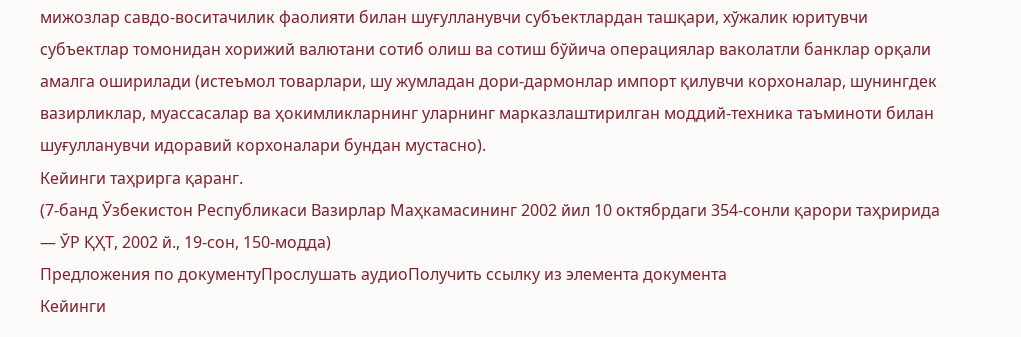мижозлар савдо-воситачилик фаолияти билан шуғулланувчи субъектлардан ташқари, хўжалик юритувчи субъектлар томонидан хорижий валютани сотиб олиш ва сотиш бўйича операциялар ваколатли банклар орқали амалга оширилади (истеъмол товарлари, шу жумладан дори-дармонлар импорт қилувчи корхоналар, шунингдек вазирликлар, муассасалар ва ҳокимликларнинг уларнинг марказлаштирилган моддий-техника таъминоти билан шуғулланувчи идоравий корхоналари бундан мустасно).
Кейинги таҳрирга қаранг.
(7-банд Ўзбекистон Республикаси Вазирлар Маҳкамасининг 2002 йил 10 октябрдаги 354-сонли қарори таҳририда — ЎР ҚҲТ, 2002 й., 19-сон, 150-модда)
Предложения по документуПрослушать аудиоПолучить ссылку из элемента документа
Кейинги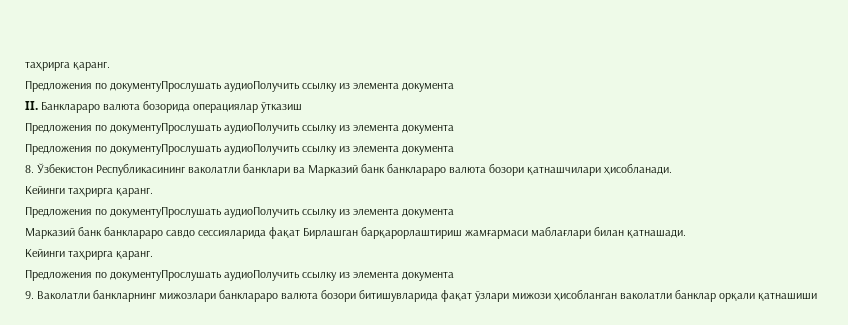таҳрирга қаранг.
Предложения по документуПрослушать аудиоПолучить ссылку из элемента документа
II. Банклараро валюта бозорида операциялар ўтказиш
Предложения по документуПрослушать аудиоПолучить ссылку из элемента документа
Предложения по документуПрослушать аудиоПолучить ссылку из элемента документа
8. Ўзбекистон Республикасининг ваколатли банклари ва Марказий банк банклараро валюта бозори қатнашчилари ҳисобланади.
Кейинги таҳрирга қаранг.
Предложения по документуПрослушать аудиоПолучить ссылку из элемента документа
Марказий банк банклараро савдо сессияларида фақат Бирлашган барқарорлаштириш жамғармаси маблағлари билан қатнашади.
Кейинги таҳрирга қаранг.
Предложения по документуПрослушать аудиоПолучить ссылку из элемента документа
9. Ваколатли банкларнинг мижозлари банклараро валюта бозори битишувларида фақат ўзлари мижози ҳисобланган ваколатли банклар орқали қатнашиши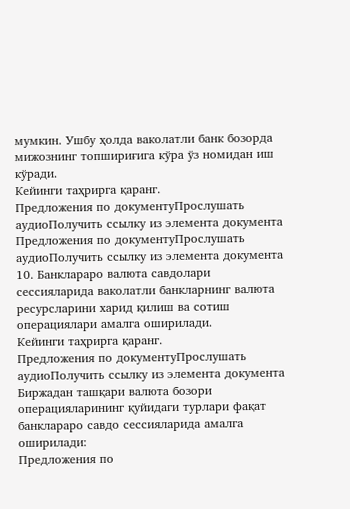мумкин. Ушбу ҳолда ваколатли банк бозорда мижознинг топшириғига кўра ўз номидан иш кўради.
Кейинги таҳрирга қаранг.
Предложения по документуПрослушать аудиоПолучить ссылку из элемента документа
Предложения по документуПрослушать аудиоПолучить ссылку из элемента документа
10. Банклараро валюта савдолари сессияларида ваколатли банкларнинг валюта ресурсларини харид қилиш ва сотиш операциялари амалга оширилади.
Кейинги таҳрирга қаранг.
Предложения по документуПрослушать аудиоПолучить ссылку из элемента документа
Биржадан ташқари валюта бозори операцияларининг қуйидаги турлари фақат банклараро савдо сессияларида амалга оширилади:
Предложения по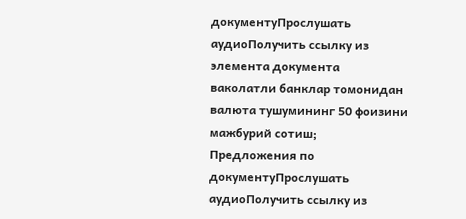документуПрослушать аудиоПолучить ссылку из элемента документа
ваколатли банклар томонидан валюта тушумининг 50 фоизини мажбурий сотиш;
Предложения по документуПрослушать аудиоПолучить ссылку из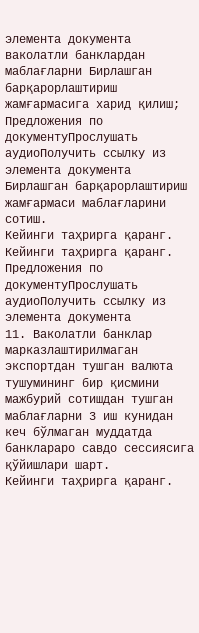элемента документа
ваколатли банклардан маблағларни Бирлашган барқарорлаштириш жамғармасига харид қилиш;
Предложения по документуПрослушать аудиоПолучить ссылку из элемента документа
Бирлашган барқарорлаштириш жамғармаси маблағларини сотиш.
Кейинги таҳрирга қаранг.
Кейинги таҳрирга қаранг.
Предложения по документуПрослушать аудиоПолучить ссылку из элемента документа
11. Ваколатли банклар марказлаштирилмаган экспортдан тушган валюта тушумининг бир қисмини мажбурий сотишдан тушган маблағларни 3 иш кунидан кеч бўлмаган муддатда банклараро савдо сессиясига қўйишлари шарт.
Кейинги таҳрирга қаранг.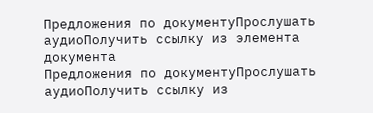Предложения по документуПрослушать аудиоПолучить ссылку из элемента документа
Предложения по документуПрослушать аудиоПолучить ссылку из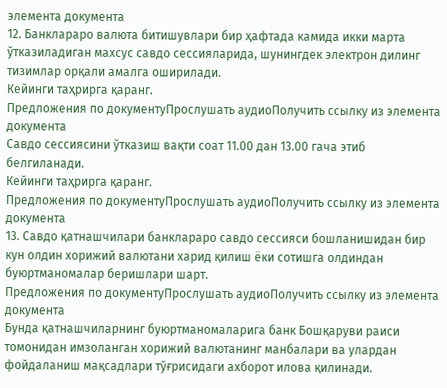элемента документа
12. Банклараро валюта битишувлари бир ҳафтада камида икки марта ўтказиладиган махсус савдо сессияларида, шунингдек электрон дилинг тизимлар орқали амалга оширилади.
Кейинги таҳрирга қаранг.
Предложения по документуПрослушать аудиоПолучить ссылку из элемента документа
Савдо сессиясини ўтказиш вақти соат 11.00 дан 13.00 гача этиб белгиланади.
Кейинги таҳрирга қаранг.
Предложения по документуПрослушать аудиоПолучить ссылку из элемента документа
13. Савдо қатнашчилари банклараро савдо сессияси бошланишидан бир кун олдин хорижий валютани харид қилиш ёки сотишга олдиндан буюртманомалар беришлари шарт.
Предложения по документуПрослушать аудиоПолучить ссылку из элемента документа
Бунда қатнашчиларнинг буюртманомаларига банк Бошқаруви раиси томонидан имзоланган хорижий валютанинг манбалари ва улардан фойдаланиш мақсадлари тўғрисидаги ахборот илова қилинади.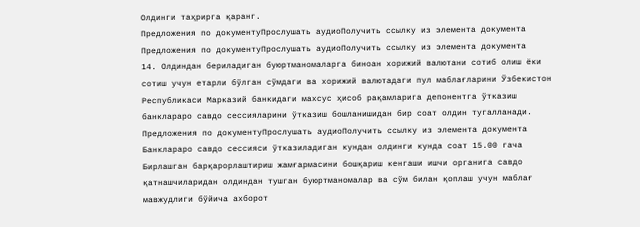Олдинги таҳрирга қаранг.
Предложения по документуПрослушать аудиоПолучить ссылку из элемента документа
Предложения по документуПрослушать аудиоПолучить ссылку из элемента документа
14. Олдиндан бериладиган буюртманомаларга биноан хорижий валютани сотиб олиш ёки сотиш учун етарли бўлган сўмдаги ва хорижий валютадаги пул маблағларини Ўзбекистон Республикаси Марказий банкидаги махсус ҳисоб рақамларига депонентга ўтказиш банклараро савдо сессияларини ўтказиш бошланишидан бир соат олдин тугалланади.
Предложения по документуПрослушать аудиоПолучить ссылку из элемента документа
Банклараро савдо сессияси ўтказиладиган кундан олдинги кунда соат 15.00 гача Бирлашган барқарорлаштириш жамғармасини бошқариш кенгаши ишчи органига савдо қатнашчиларидан олдиндан тушган буюртманомалар ва сўм билан қоплаш учун маблағ мавжудлиги бўйича ахборот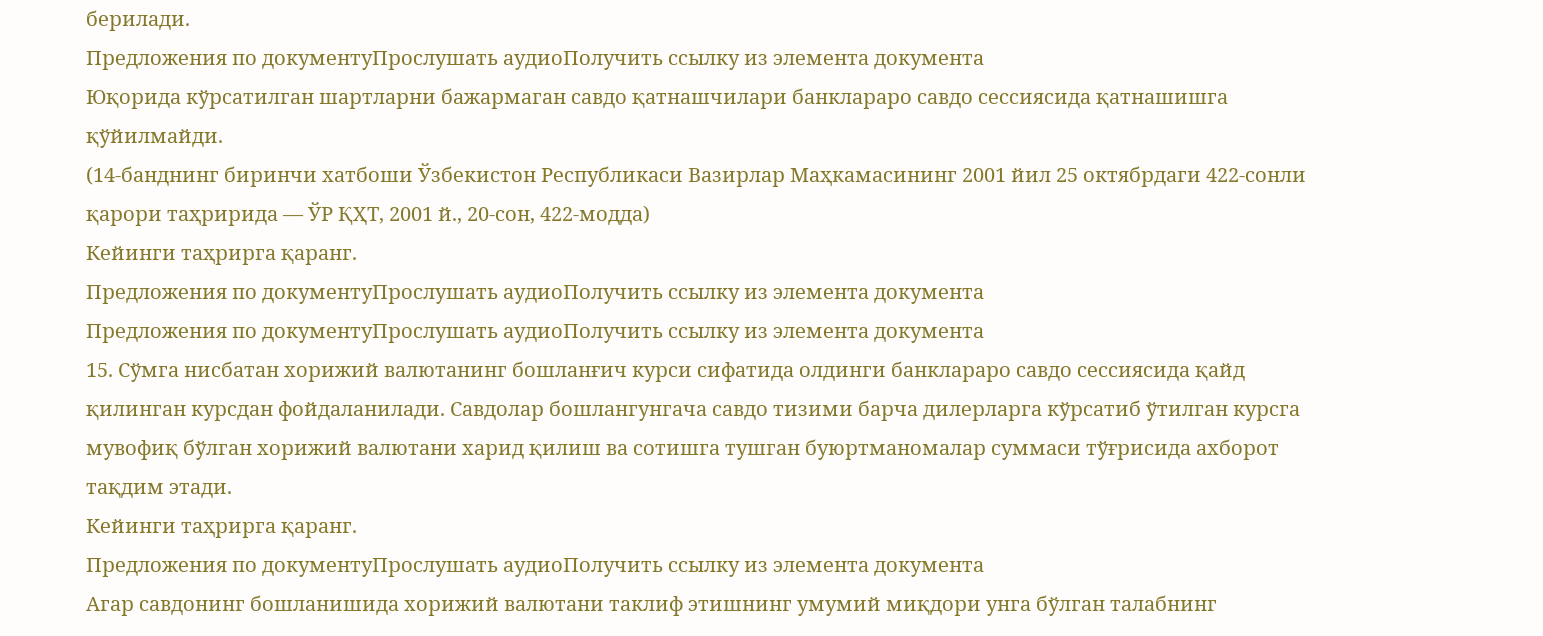берилади.
Предложения по документуПрослушать аудиоПолучить ссылку из элемента документа
Юқорида кўрсатилган шартларни бажармаган савдо қатнашчилари банклараро савдо сессиясида қатнашишга қўйилмайди.
(14-банднинг биринчи хатбоши Ўзбекистон Республикаси Вазирлар Маҳкамасининг 2001 йил 25 октябрдаги 422-сонли қарори таҳририда — ЎР ҚҲТ, 2001 й., 20-сон, 422-модда)
Кейинги таҳрирга қаранг.
Предложения по документуПрослушать аудиоПолучить ссылку из элемента документа
Предложения по документуПрослушать аудиоПолучить ссылку из элемента документа
15. Сўмга нисбатан хорижий валютанинг бошланғич курси сифатида олдинги банклараро савдо сессиясида қайд қилинган курсдан фойдаланилади. Савдолар бошлангунгача савдо тизими барча дилерларга кўрсатиб ўтилган курсга мувофиқ бўлган хорижий валютани харид қилиш ва сотишга тушган буюртманомалар суммаси тўғрисида ахборот тақдим этади.
Кейинги таҳрирга қаранг.
Предложения по документуПрослушать аудиоПолучить ссылку из элемента документа
Агар савдонинг бошланишида хорижий валютани таклиф этишнинг умумий миқдори унга бўлган талабнинг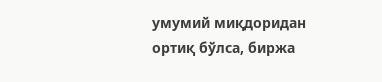умумий миқдоридан ортиқ бўлса, биржа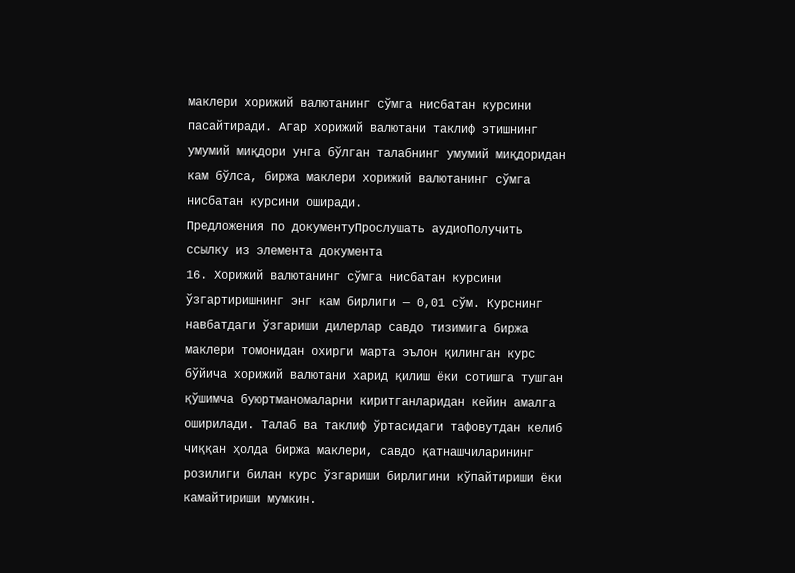маклери хорижий валютанинг сўмга нисбатан курсини пасайтиради. Агар хорижий валютани таклиф этишнинг умумий миқдори унга бўлган талабнинг умумий миқдоридан кам бўлса, биржа маклери хорижий валютанинг сўмга нисбатан курсини оширади.
Предложения по документуПрослушать аудиоПолучить ссылку из элемента документа
16. Хорижий валютанинг сўмга нисбатан курсини ўзгартиришнинг энг кам бирлиги — 0,01 сўм. Курснинг навбатдаги ўзгариши дилерлар савдо тизимига биржа маклери томонидан охирги марта эълон қилинган курс бўйича хорижий валютани харид қилиш ёки сотишга тушган қўшимча буюртманомаларни киритганларидан кейин амалга оширилади. Талаб ва таклиф ўртасидаги тафовутдан келиб чиққан ҳолда биржа маклери, савдо қатнашчиларининг розилиги билан курс ўзгариши бирлигини кўпайтириши ёки камайтириши мумкин.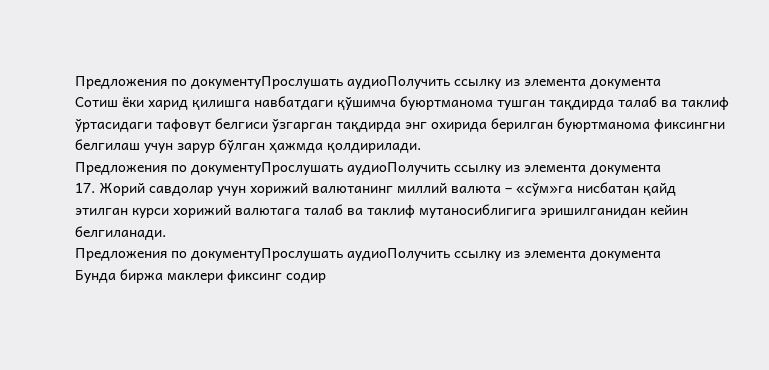Предложения по документуПрослушать аудиоПолучить ссылку из элемента документа
Сотиш ёки харид қилишга навбатдаги қўшимча буюртманома тушган тақдирда талаб ва таклиф ўртасидаги тафовут белгиси ўзгарган тақдирда энг охирида берилган буюртманома фиксингни белгилаш учун зарур бўлган ҳажмда қолдирилади.
Предложения по документуПрослушать аудиоПолучить ссылку из элемента документа
17. Жорий савдолар учун хорижий валютанинг миллий валюта – «сўм»га нисбатан қайд этилган курси хорижий валютага талаб ва таклиф мутаносиблигига эришилганидан кейин белгиланади.
Предложения по документуПрослушать аудиоПолучить ссылку из элемента документа
Бунда биржа маклери фиксинг содир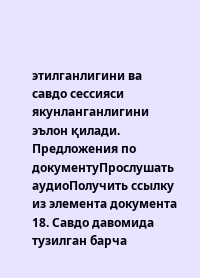этилганлигини ва савдо сессияси якунланганлигини эълон қилади.
Предложения по документуПрослушать аудиоПолучить ссылку из элемента документа
18. Савдо давомида тузилган барча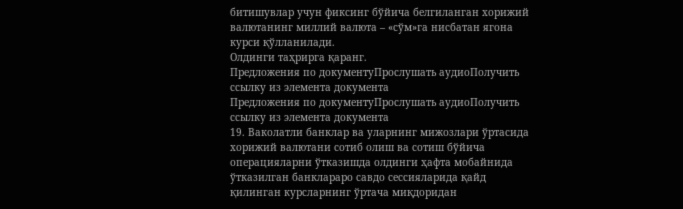битишувлар учун фиксинг бўйича белгиланган хорижий валютанинг миллий валюта – «сўм»га нисбатан ягона курси қўлланилади.
Олдинги таҳрирга қаранг.
Предложения по документуПрослушать аудиоПолучить ссылку из элемента документа
Предложения по документуПрослушать аудиоПолучить ссылку из элемента документа
19. Ваколатли банклар ва уларнинг мижозлари ўртасида хорижий валютани сотиб олиш ва сотиш бўйича операцияларни ўтказишда олдинги ҳафта мобайнида ўтказилган банклараро савдо сессияларида қайд қилинган курсларнинг ўртача миқдоридан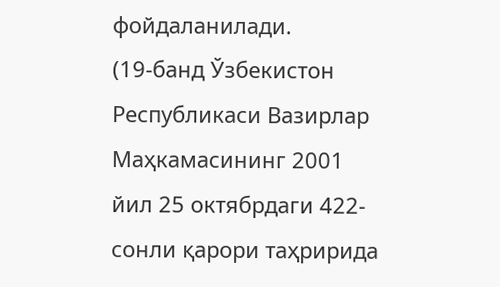фойдаланилади.
(19-банд Ўзбекистон Республикаси Вазирлар Маҳкамасининг 2001 йил 25 октябрдаги 422-сонли қарори таҳририда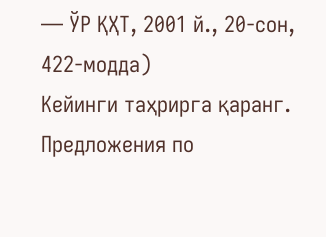— ЎР ҚҲТ, 2001 й., 20-сон, 422-модда)
Кейинги таҳрирга қаранг.
Предложения по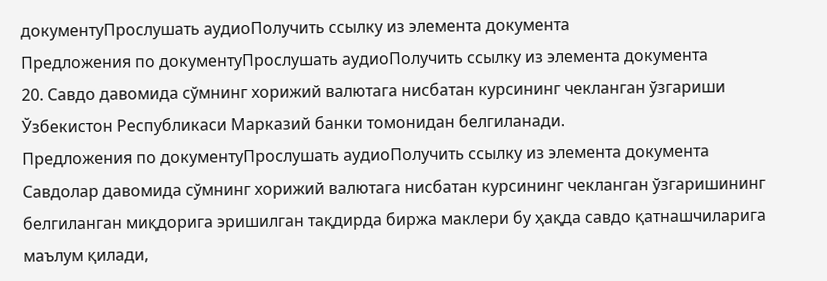документуПрослушать аудиоПолучить ссылку из элемента документа
Предложения по документуПрослушать аудиоПолучить ссылку из элемента документа
20. Савдо давомида сўмнинг хорижий валютага нисбатан курсининг чекланган ўзгариши Ўзбекистон Республикаси Марказий банки томонидан белгиланади.
Предложения по документуПрослушать аудиоПолучить ссылку из элемента документа
Савдолар давомида сўмнинг хорижий валютага нисбатан курсининг чекланган ўзгаришининг белгиланган миқдорига эришилган тақдирда биржа маклери бу ҳақда савдо қатнашчиларига маълум қилади,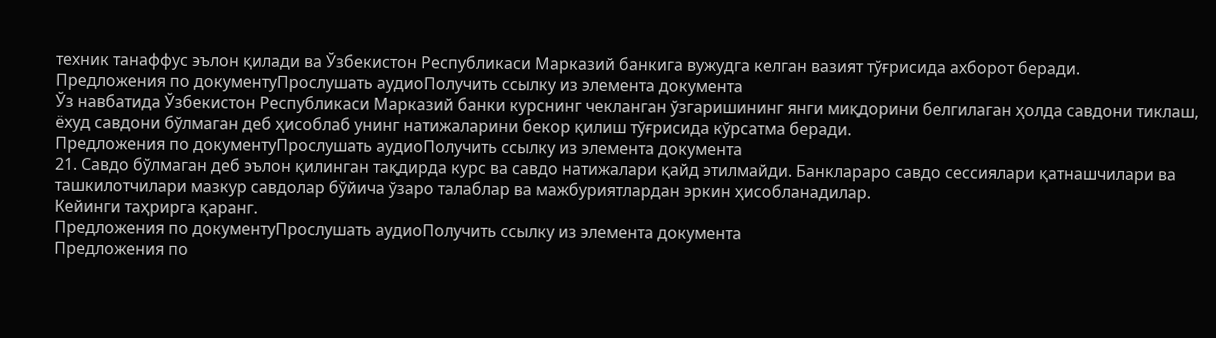техник танаффус эълон қилади ва Ўзбекистон Республикаси Марказий банкига вужудга келган вазият тўғрисида ахборот беради.
Предложения по документуПрослушать аудиоПолучить ссылку из элемента документа
Ўз навбатида Ўзбекистон Республикаси Марказий банки курснинг чекланган ўзгаришининг янги миқдорини белгилаган ҳолда савдони тиклаш, ёхуд савдони бўлмаган деб ҳисоблаб унинг натижаларини бекор қилиш тўғрисида кўрсатма беради.
Предложения по документуПрослушать аудиоПолучить ссылку из элемента документа
21. Савдо бўлмаган деб эълон қилинган тақдирда курс ва савдо натижалари қайд этилмайди. Банклараро савдо сессиялари қатнашчилари ва ташкилотчилари мазкур савдолар бўйича ўзаро талаблар ва мажбуриятлардан эркин ҳисобланадилар.
Кейинги таҳрирга қаранг.
Предложения по документуПрослушать аудиоПолучить ссылку из элемента документа
Предложения по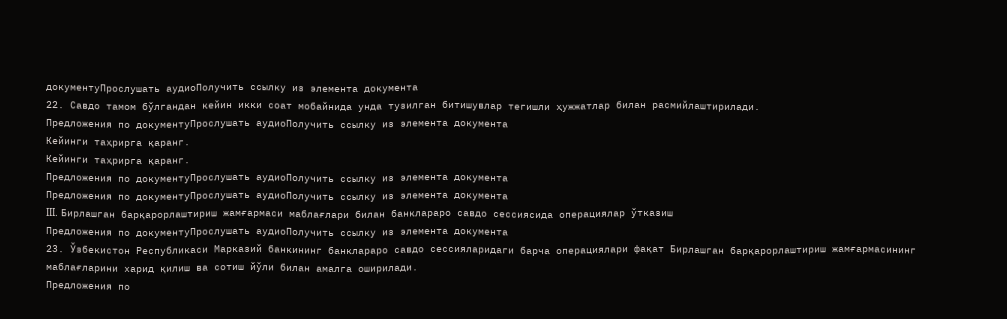документуПрослушать аудиоПолучить ссылку из элемента документа
22. Савдо тамом бўлгандан кейин икки соат мобайнида унда тузилган битишувлар тегишли ҳужжатлар билан расмийлаштирилади.
Предложения по документуПрослушать аудиоПолучить ссылку из элемента документа
Кейинги таҳрирга қаранг.
Кейинги таҳрирга қаранг.
Предложения по документуПрослушать аудиоПолучить ссылку из элемента документа
Предложения по документуПрослушать аудиоПолучить ссылку из элемента документа
III. Бирлашган барқарорлаштириш жамғармаси маблағлари билан банклараро савдо сессиясида операциялар ўтказиш
Предложения по документуПрослушать аудиоПолучить ссылку из элемента документа
23. Ўзбекистон Республикаси Марказий банкининг банклараро савдо сессияларидаги барча операциялари фақат Бирлашган барқарорлаштириш жамғармасининг маблағларини харид қилиш ва сотиш йўли билан амалга оширилади.
Предложения по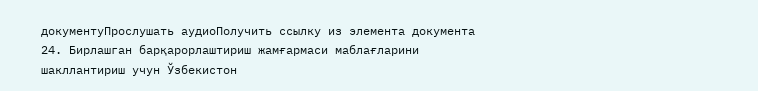документуПрослушать аудиоПолучить ссылку из элемента документа
24. Бирлашган барқарорлаштириш жамғармаси маблағларини шакллантириш учун Ўзбекистон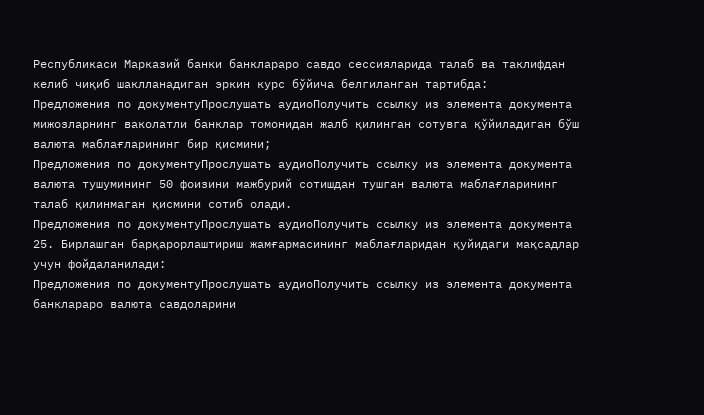Республикаси Марказий банки банклараро савдо сессияларида талаб ва таклифдан келиб чиқиб шаклланадиган эркин курс бўйича белгиланган тартибда:
Предложения по документуПрослушать аудиоПолучить ссылку из элемента документа
мижозларнинг ваколатли банклар томонидан жалб қилинган сотувга қўйиладиган бўш валюта маблағларининг бир қисмини;
Предложения по документуПрослушать аудиоПолучить ссылку из элемента документа
валюта тушумининг 50 фоизини мажбурий сотишдан тушган валюта маблағларининг талаб қилинмаган қисмини сотиб олади.
Предложения по документуПрослушать аудиоПолучить ссылку из элемента документа
25. Бирлашган барқарорлаштириш жамғармасининг маблағларидан қуйидаги мақсадлар учун фойдаланилади:
Предложения по документуПрослушать аудиоПолучить ссылку из элемента документа
банклараро валюта савдоларини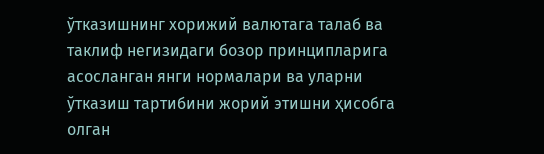ўтказишнинг хорижий валютага талаб ва таклиф негизидаги бозор принципларига асосланган янги нормалари ва уларни ўтказиш тартибини жорий этишни ҳисобга олган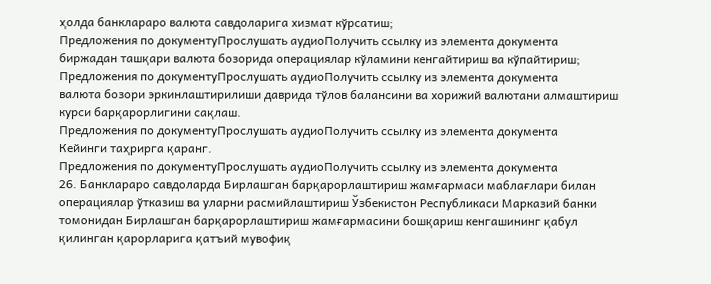ҳолда банклараро валюта савдоларига хизмат кўрсатиш;
Предложения по документуПрослушать аудиоПолучить ссылку из элемента документа
биржадан ташқари валюта бозорида операциялар кўламини кенгайтириш ва кўпайтириш;
Предложения по документуПрослушать аудиоПолучить ссылку из элемента документа
валюта бозори эркинлаштирилиши даврида тўлов балансини ва хорижий валютани алмаштириш курси барқарорлигини сақлаш.
Предложения по документуПрослушать аудиоПолучить ссылку из элемента документа
Кейинги таҳрирга қаранг.
Предложения по документуПрослушать аудиоПолучить ссылку из элемента документа
26. Банклараро савдоларда Бирлашган барқарорлаштириш жамғармаси маблағлари билан операциялар ўтказиш ва уларни расмийлаштириш Ўзбекистон Республикаси Марказий банки томонидан Бирлашган барқарорлаштириш жамғармасини бошқариш кенгашининг қабул қилинган қарорларига қатъий мувофиқ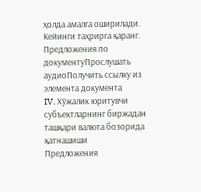ҳолда амалга оширилади.
Кейинги таҳрирга қаранг.
Предложения по документуПрослушать аудиоПолучить ссылку из элемента документа
IV. Хўжалик юритувчи субъектларнинг биржадан ташқари валюта бозорида қатнашиши
Предложения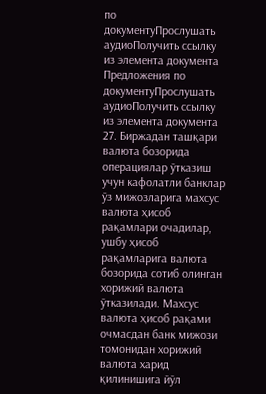по документуПрослушать аудиоПолучить ссылку из элемента документа
Предложения по документуПрослушать аудиоПолучить ссылку из элемента документа
27. Биржадан ташқари валюта бозорида операциялар ўтказиш учун кафолатли банклар ўз мижозларига махсус валюта ҳисоб рақамлари очадилар, ушбу ҳисоб рақамларига валюта бозорида сотиб олинган хорижий валюта ўтказилади. Махсус валюта ҳисоб рақами очмасдан банк мижози томонидан хорижий валюта харид қилинишига йўл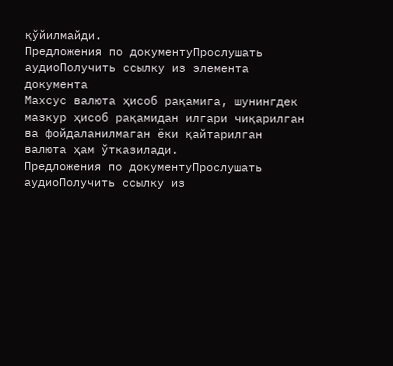қўйилмайди.
Предложения по документуПрослушать аудиоПолучить ссылку из элемента документа
Махсус валюта ҳисоб рақамига, шунингдек мазкур ҳисоб рақамидан илгари чиқарилган ва фойдаланилмаган ёки қайтарилган валюта ҳам ўтказилади.
Предложения по документуПрослушать аудиоПолучить ссылку из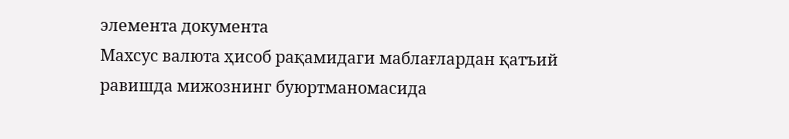элемента документа
Махсус валюта ҳисоб рақамидаги маблағлардан қатъий равишда мижознинг буюртманомасида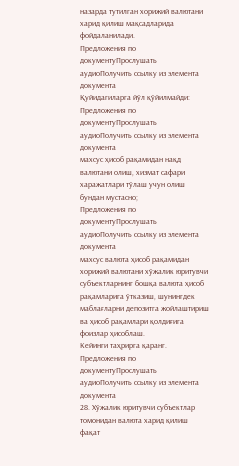назарда тутилган хорижий валютани харид қилиш мақсадларида фойдаланилади.
Предложения по документуПрослушать аудиоПолучить ссылку из элемента документа
Қуйидагиларга йўл қўйилмайди:
Предложения по документуПрослушать аудиоПолучить ссылку из элемента документа
махсус ҳисоб рақамидан нақд валютани олиш, хизмат сафари харажатлари тўлаш учун олиш бундан мустасно;
Предложения по документуПрослушать аудиоПолучить ссылку из элемента документа
махсус валюта ҳисоб рақамидан хорижий валютани хўжалик юритувчи субъектларнинг бошқа валюта ҳисоб рақамларига ўтказиш, шунингдек маблағларни депозитга жойлаштириш ва ҳисоб рақамлари қолдиғига фоизлар ҳисоблаш.
Кейинги таҳрирга қаранг.
Предложения по документуПрослушать аудиоПолучить ссылку из элемента документа
28. Хўжалик юритувчи субъектлар томонидан валюта харид қилиш фақат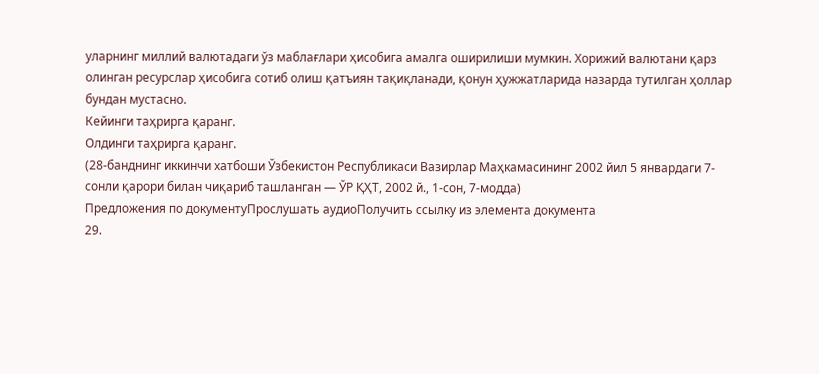уларнинг миллий валютадаги ўз маблағлари ҳисобига амалга оширилиши мумкин. Хорижий валютани қарз олинган ресурслар ҳисобига сотиб олиш қатъиян тақиқланади, қонун ҳужжатларида назарда тутилган ҳоллар бундан мустасно.
Кейинги таҳрирга қаранг.
Олдинги таҳрирга қаранг.
(28-банднинг иккинчи хатбоши Ўзбекистон Республикаси Вазирлар Маҳкамасининг 2002 йил 5 январдаги 7-сонли қарори билан чиқариб ташланган — ЎР ҚҲТ, 2002 й., 1-сон, 7-модда)
Предложения по документуПрослушать аудиоПолучить ссылку из элемента документа
29.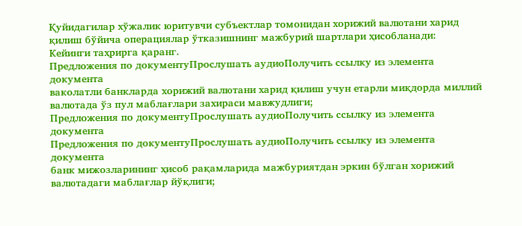Қуйидагилар хўжалик юритувчи субъектлар томонидан хорижий валютани харид қилиш бўйича операциялар ўтказишнинг мажбурий шартлари ҳисобланади:
Кейинги таҳрирга қаранг.
Предложения по документуПрослушать аудиоПолучить ссылку из элемента документа
ваколатли банкларда хорижий валютани харид қилиш учун етарли миқдорда миллий валютада ўз пул маблағлари захираси мавжудлиги;
Предложения по документуПрослушать аудиоПолучить ссылку из элемента документа
Предложения по документуПрослушать аудиоПолучить ссылку из элемента документа
банк мижозларининг ҳисоб рақамларида мажбуриятдан эркин бўлган хорижий валютадаги маблағлар йўқлиги;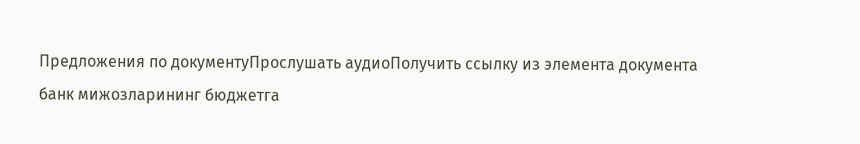Предложения по документуПрослушать аудиоПолучить ссылку из элемента документа
банк мижозларининг бюджетга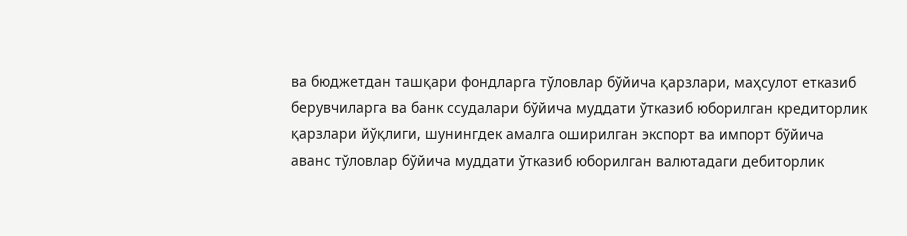ва бюджетдан ташқари фондларга тўловлар бўйича қарзлари, маҳсулот етказиб берувчиларга ва банк ссудалари бўйича муддати ўтказиб юборилган кредиторлик қарзлари йўқлиги, шунингдек амалга оширилган экспорт ва импорт бўйича аванс тўловлар бўйича муддати ўтказиб юборилган валютадаги дебиторлик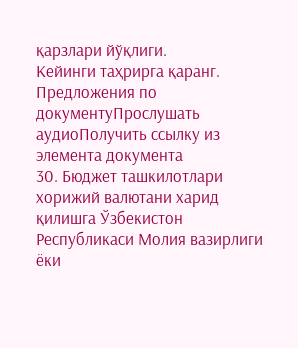қарзлари йўқлиги.
Кейинги таҳрирга қаранг.
Предложения по документуПрослушать аудиоПолучить ссылку из элемента документа
30. Бюджет ташкилотлари хорижий валютани харид қилишга Ўзбекистон Республикаси Молия вазирлиги ёки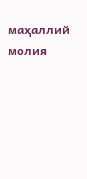маҳаллий молия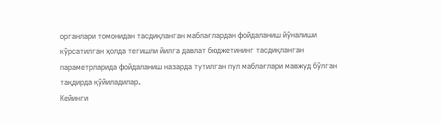органлари томонидан тасдиқланган маблағлардан фойдаланиш йўналиши кўрсатилган ҳолда тегишли йилга давлат бюджетининг тасдиқланган параметрларида фойдаланиш назарда тутилган пул маблағлари мавжуд бўлган тақдирда қўйиладилар.
Кейинги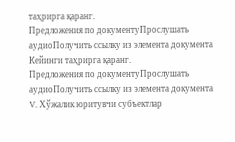таҳрирга қаранг.
Предложения по документуПрослушать аудиоПолучить ссылку из элемента документа
Кейинги таҳрирга қаранг.
Предложения по документуПрослушать аудиоПолучить ссылку из элемента документа
V. Хўжалик юритувчи субъектлар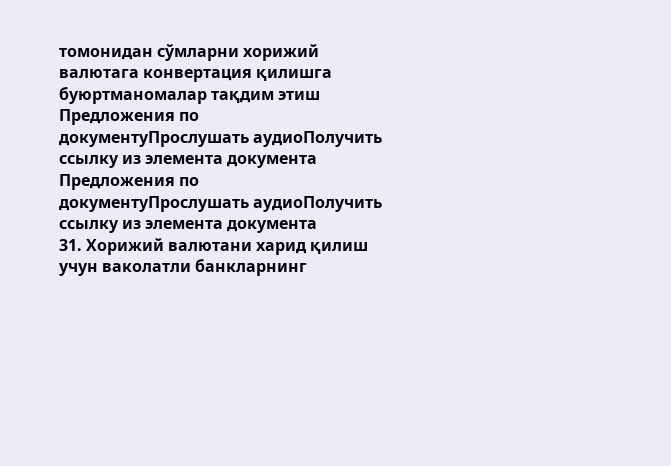томонидан сўмларни хорижий валютага конвертация қилишга буюртманомалар тақдим этиш
Предложения по документуПрослушать аудиоПолучить ссылку из элемента документа
Предложения по документуПрослушать аудиоПолучить ссылку из элемента документа
31. Хорижий валютани харид қилиш учун ваколатли банкларнинг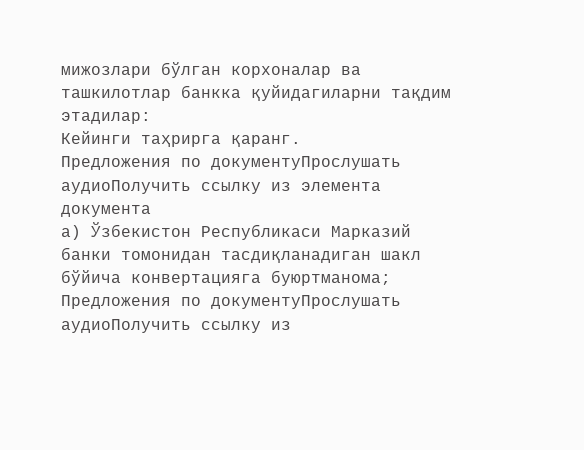мижозлари бўлган корхоналар ва ташкилотлар банкка қуйидагиларни тақдим этадилар:
Кейинги таҳрирга қаранг.
Предложения по документуПрослушать аудиоПолучить ссылку из элемента документа
а) Ўзбекистон Республикаси Марказий банки томонидан тасдиқланадиган шакл бўйича конвертацияга буюртманома;
Предложения по документуПрослушать аудиоПолучить ссылку из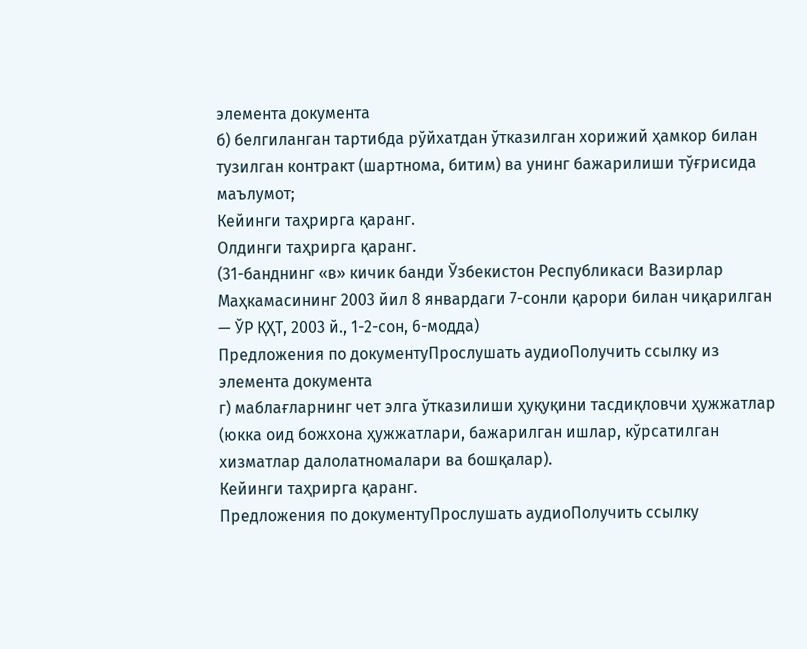элемента документа
б) белгиланган тартибда рўйхатдан ўтказилган хорижий ҳамкор билан тузилган контракт (шартнома, битим) ва унинг бажарилиши тўғрисида маълумот;
Кейинги таҳрирга қаранг.
Олдинги таҳрирга қаранг.
(31-банднинг «в» кичик банди Ўзбекистон Республикаси Вазирлар Маҳкамасининг 2003 йил 8 январдаги 7-сонли қарори билан чиқарилган — ЎР ҚҲТ, 2003 й., 1-2-сон, 6-модда)
Предложения по документуПрослушать аудиоПолучить ссылку из элемента документа
г) маблағларнинг чет элга ўтказилиши ҳуқуқини тасдиқловчи ҳужжатлар (юкка оид божхона ҳужжатлари, бажарилган ишлар, кўрсатилган хизматлар далолатномалари ва бошқалар).
Кейинги таҳрирга қаранг.
Предложения по документуПрослушать аудиоПолучить ссылку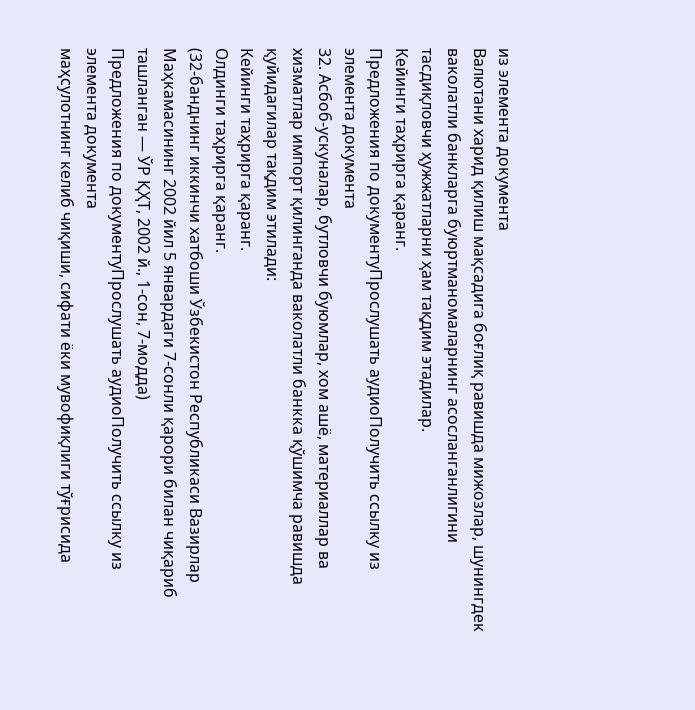из элемента документа
Валютани харид қилиш мақсадига боғлиқ равишда мижозлар, шунингдек ваколатли банкларга буюртманомаларнинг асосланганлигини тасдиқловчи ҳужжатларни ҳам тақдим этадилар.
Кейинги таҳрирга қаранг.
Предложения по документуПрослушать аудиоПолучить ссылку из элемента документа
32. Асбоб-ускуналар, бутловчи буюмлар, хом ашё, материаллар ва хизматлар импорт қилинганда ваколатли банкка қўшимча равишда қуйидагилар тақдим этилади:
Кейинги таҳрирга қаранг.
Олдинги таҳрирга қаранг.
(32-банднинг иккинчи хатбоши Ўзбекистон Республикаси Вазирлар Маҳкамасининг 2002 йил 5 январдаги 7-сонли қарори билан чиқариб ташланган — ЎР ҚҲТ, 2002 й., 1-сон, 7-модда)
Предложения по документуПрослушать аудиоПолучить ссылку из элемента документа
маҳсулотнинг келиб чиқиши, сифати ёки мувофиқлиги тўғрисида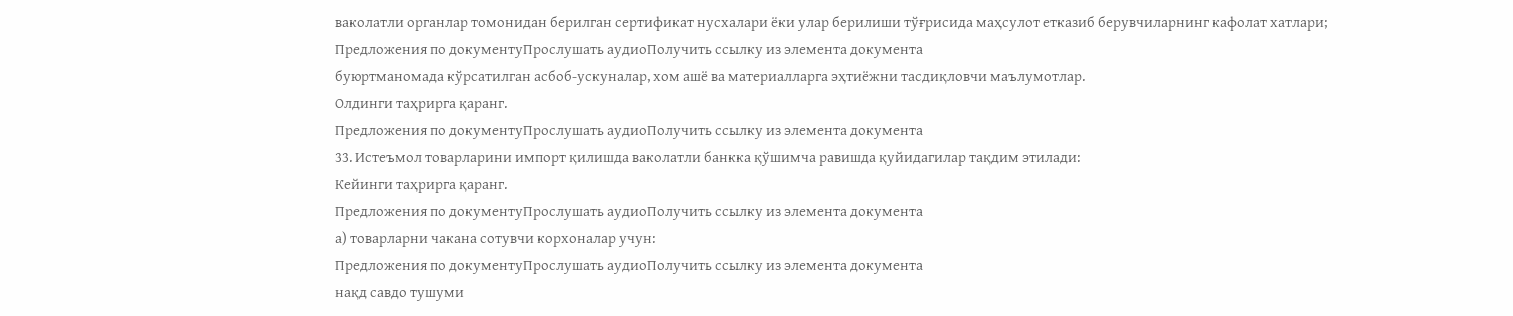ваколатли органлар томонидан берилган сертификат нусхалари ёки улар берилиши тўғрисида маҳсулот етказиб берувчиларнинг кафолат хатлари;
Предложения по документуПрослушать аудиоПолучить ссылку из элемента документа
буюртманомада кўрсатилган асбоб-ускуналар, хом ашё ва материалларга эҳтиёжни тасдиқловчи маълумотлар.
Олдинги таҳрирга қаранг.
Предложения по документуПрослушать аудиоПолучить ссылку из элемента документа
33. Истеъмол товарларини импорт қилишда ваколатли банкка қўшимча равишда қуйидагилар тақдим этилади:
Кейинги таҳрирга қаранг.
Предложения по документуПрослушать аудиоПолучить ссылку из элемента документа
а) товарларни чакана сотувчи корхоналар учун:
Предложения по документуПрослушать аудиоПолучить ссылку из элемента документа
нақд савдо тушуми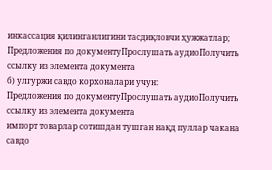инкассация қилинганлигини тасдиқловчи ҳужжатлар;
Предложения по документуПрослушать аудиоПолучить ссылку из элемента документа
б) улгуржи савдо корхоналари учун:
Предложения по документуПрослушать аудиоПолучить ссылку из элемента документа
импорт товарлар сотишдан тушган нақд пуллар чакана савдо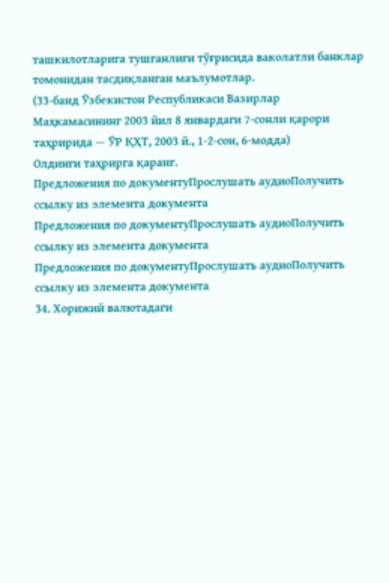ташкилотларига тушганлиги тўғрисида ваколатли банклар томонидан тасдиқланган маълумотлар.
(33-банд Ўзбекистон Республикаси Вазирлар Маҳкамасининг 2003 йил 8 январдаги 7-сонли қарори таҳририда — ЎР ҚҲТ, 2003 й., 1-2-сон, 6-модда)
Олдинги таҳрирга қаранг.
Предложения по документуПрослушать аудиоПолучить ссылку из элемента документа
Предложения по документуПрослушать аудиоПолучить ссылку из элемента документа
Предложения по документуПрослушать аудиоПолучить ссылку из элемента документа
34. Хорижий валютадаги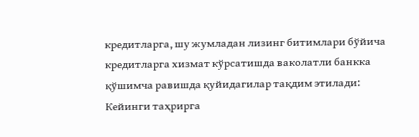кредитларга, шу жумладан лизинг битимлари бўйича кредитларга хизмат кўрсатишда ваколатли банкка қўшимча равишда қуйидагилар тақдим этилади:
Кейинги таҳрирга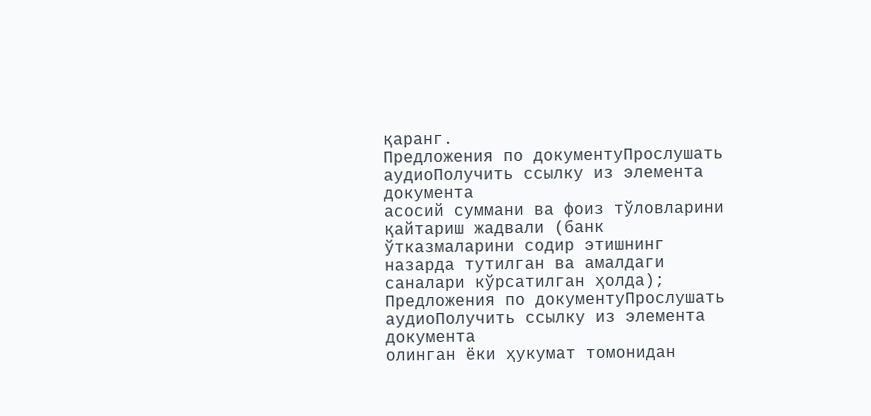қаранг.
Предложения по документуПрослушать аудиоПолучить ссылку из элемента документа
асосий суммани ва фоиз тўловларини қайтариш жадвали (банк ўтказмаларини содир этишнинг назарда тутилган ва амалдаги саналари кўрсатилган ҳолда);
Предложения по документуПрослушать аудиоПолучить ссылку из элемента документа
олинган ёки ҳукумат томонидан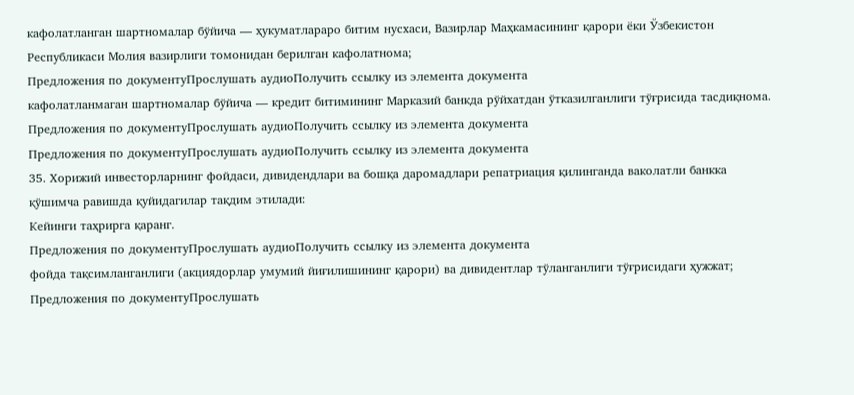кафолатланган шартномалар бўйича — ҳукуматлараро битим нусхаси, Вазирлар Маҳкамасининг қарори ёки Ўзбекистон Республикаси Молия вазирлиги томонидан берилган кафолатнома;
Предложения по документуПрослушать аудиоПолучить ссылку из элемента документа
кафолатланмаган шартномалар бўйича — кредит битимининг Марказий банкда рўйхатдан ўтказилганлиги тўғрисида тасдиқнома.
Предложения по документуПрослушать аудиоПолучить ссылку из элемента документа
Предложения по документуПрослушать аудиоПолучить ссылку из элемента документа
35. Хорижий инвесторларнинг фойдаси, дивидендлари ва бошқа даромадлари репатриация қилинганда ваколатли банкка қўшимча равишда қуйидагилар тақдим этилади:
Кейинги таҳрирга қаранг.
Предложения по документуПрослушать аудиоПолучить ссылку из элемента документа
фойда тақсимланганлиги (акциядорлар умумий йиғилишининг қарори) ва дивидентлар тўланганлиги тўғрисидаги ҳужжат;
Предложения по документуПрослушать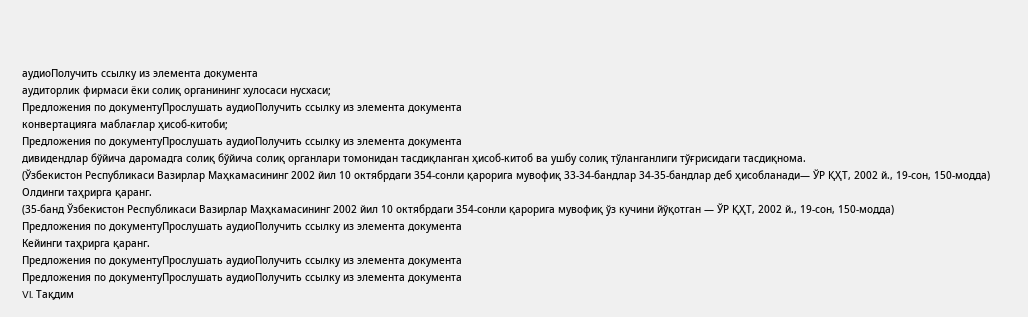аудиоПолучить ссылку из элемента документа
аудиторлик фирмаси ёки солиқ органининг хулосаси нусхаси;
Предложения по документуПрослушать аудиоПолучить ссылку из элемента документа
конвертацияга маблағлар ҳисоб-китоби;
Предложения по документуПрослушать аудиоПолучить ссылку из элемента документа
дивидендлар бўйича даромадга солиқ бўйича солиқ органлари томонидан тасдиқланган ҳисоб-китоб ва ушбу солиқ тўланганлиги тўғрисидаги тасдиқнома.
(Ўзбекистон Республикаси Вазирлар Маҳкамасининг 2002 йил 10 октябрдаги 354-сонли қарорига мувофиқ 33-34-бандлар 34-35-бандлар деб ҳисобланади— ЎР ҚҲТ, 2002 й., 19-сон, 150-модда)
Олдинги таҳрирга қаранг.
(35-банд Ўзбекистон Республикаси Вазирлар Маҳкамасининг 2002 йил 10 октябрдаги 354-сонли қарорига мувофиқ ўз кучини йўқотган — ЎР ҚҲТ, 2002 й., 19-сон, 150-модда)
Предложения по документуПрослушать аудиоПолучить ссылку из элемента документа
Кейинги таҳрирга қаранг.
Предложения по документуПрослушать аудиоПолучить ссылку из элемента документа
Предложения по документуПрослушать аудиоПолучить ссылку из элемента документа
VI. Тақдим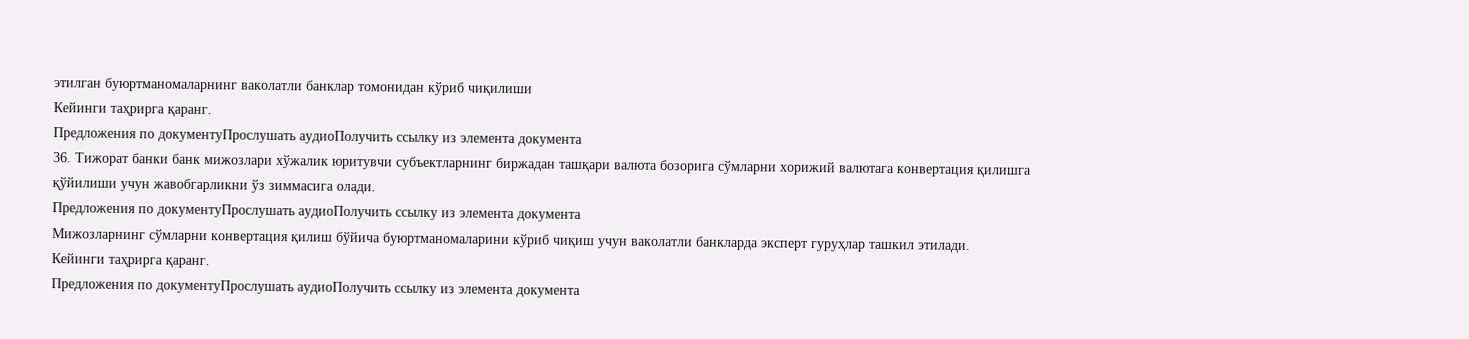этилган буюртманомаларнинг ваколатли банклар томонидан кўриб чиқилиши
Кейинги таҳрирга қаранг.
Предложения по документуПрослушать аудиоПолучить ссылку из элемента документа
36. Тижорат банки банк мижозлари хўжалик юритувчи субъектларнинг биржадан ташқари валюта бозорига сўмларни хорижий валютага конвертация қилишга қўйилиши учун жавобгарликни ўз зиммасига олади.
Предложения по документуПрослушать аудиоПолучить ссылку из элемента документа
Мижозларнинг сўмларни конвертация қилиш бўйича буюртманомаларини кўриб чиқиш учун ваколатли банкларда эксперт гуруҳлар ташкил этилади.
Кейинги таҳрирга қаранг.
Предложения по документуПрослушать аудиоПолучить ссылку из элемента документа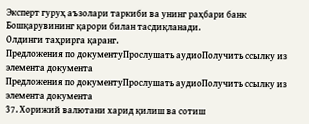Эксперт гуруҳ аъзолари таркиби ва унинг раҳбари банк Бошқарувининг қарори билан тасдиқланади.
Олдинги таҳрирга қаранг.
Предложения по документуПрослушать аудиоПолучить ссылку из элемента документа
Предложения по документуПрослушать аудиоПолучить ссылку из элемента документа
37. Хорижий валютани харид қилиш ва сотиш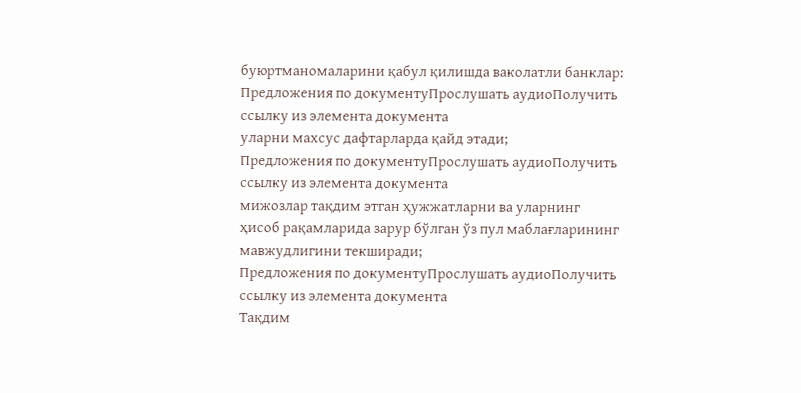буюртманомаларини қабул қилишда ваколатли банклар:
Предложения по документуПрослушать аудиоПолучить ссылку из элемента документа
уларни махсус дафтарларда қайд этади;
Предложения по документуПрослушать аудиоПолучить ссылку из элемента документа
мижозлар тақдим этган ҳужжатларни ва уларнинг ҳисоб рақамларида зарур бўлган ўз пул маблағларининг мавжудлигини текширади;
Предложения по документуПрослушать аудиоПолучить ссылку из элемента документа
Тақдим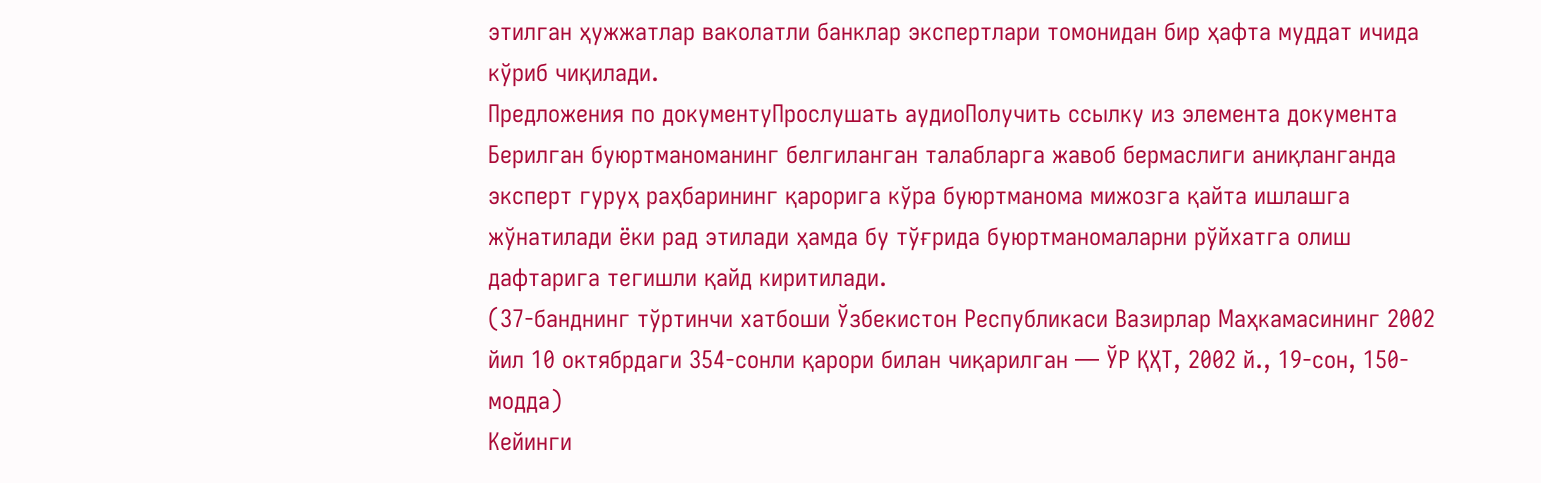этилган ҳужжатлар ваколатли банклар экспертлари томонидан бир ҳафта муддат ичида кўриб чиқилади.
Предложения по документуПрослушать аудиоПолучить ссылку из элемента документа
Берилган буюртманоманинг белгиланган талабларга жавоб бермаслиги аниқланганда эксперт гуруҳ раҳбарининг қарорига кўра буюртманома мижозга қайта ишлашга жўнатилади ёки рад этилади ҳамда бу тўғрида буюртманомаларни рўйхатга олиш дафтарига тегишли қайд киритилади.
(37-банднинг тўртинчи хатбоши Ўзбекистон Республикаси Вазирлар Маҳкамасининг 2002 йил 10 октябрдаги 354-сонли қарори билан чиқарилган — ЎР ҚҲТ, 2002 й., 19-сон, 150-модда)
Кейинги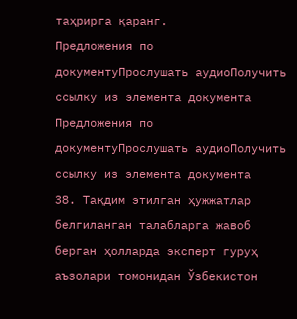таҳрирга қаранг.
Предложения по документуПрослушать аудиоПолучить ссылку из элемента документа
Предложения по документуПрослушать аудиоПолучить ссылку из элемента документа
38. Тақдим этилган ҳужжатлар белгиланган талабларга жавоб берган ҳолларда эксперт гуруҳ аъзолари томонидан Ўзбекистон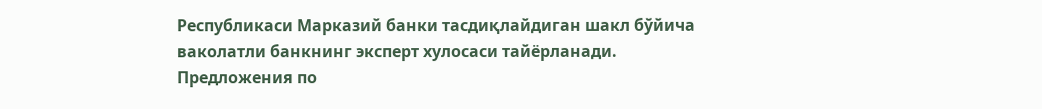Республикаси Марказий банки тасдиқлайдиган шакл бўйича ваколатли банкнинг эксперт хулосаси тайёрланади.
Предложения по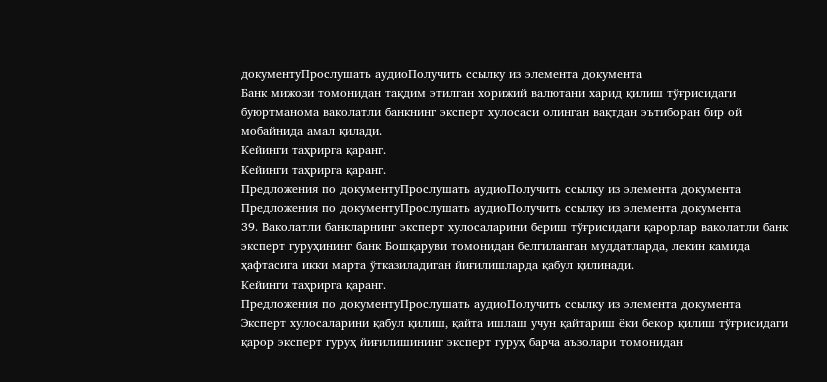документуПрослушать аудиоПолучить ссылку из элемента документа
Банк мижози томонидан тақдим этилган хорижий валютани харид қилиш тўғрисидаги буюртманома ваколатли банкнинг эксперт хулосаси олинган вақтдан эътиборан бир ой мобайнида амал қилади.
Кейинги таҳрирга қаранг.
Кейинги таҳрирга қаранг.
Предложения по документуПрослушать аудиоПолучить ссылку из элемента документа
Предложения по документуПрослушать аудиоПолучить ссылку из элемента документа
39. Ваколатли банкларнинг эксперт хулосаларини бериш тўғрисидаги қарорлар ваколатли банк эксперт гуруҳининг банк Бошқаруви томонидан белгиланган муддатларда, лекин камида ҳафтасига икки марта ўтказиладиган йиғилишларда қабул қилинади.
Кейинги таҳрирга қаранг.
Предложения по документуПрослушать аудиоПолучить ссылку из элемента документа
Эксперт хулосаларини қабул қилиш, қайта ишлаш учун қайтариш ёки бекор қилиш тўғрисидаги қарор эксперт гуруҳ йиғилишининг эксперт гуруҳ барча аъзолари томонидан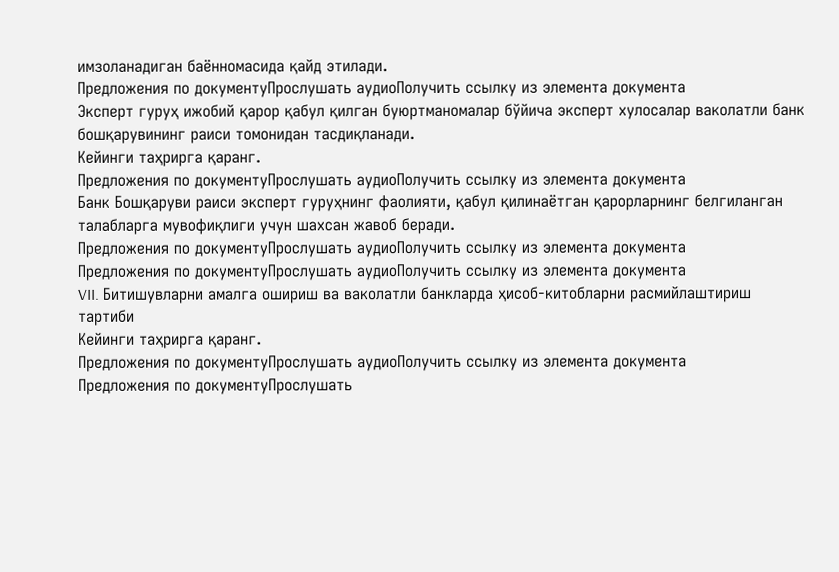имзоланадиган баённомасида қайд этилади.
Предложения по документуПрослушать аудиоПолучить ссылку из элемента документа
Эксперт гуруҳ ижобий қарор қабул қилган буюртманомалар бўйича эксперт хулосалар ваколатли банк бошқарувининг раиси томонидан тасдиқланади.
Кейинги таҳрирга қаранг.
Предложения по документуПрослушать аудиоПолучить ссылку из элемента документа
Банк Бошқаруви раиси эксперт гуруҳнинг фаолияти, қабул қилинаётган қарорларнинг белгиланган талабларга мувофиқлиги учун шахсан жавоб беради.
Предложения по документуПрослушать аудиоПолучить ссылку из элемента документа
Предложения по документуПрослушать аудиоПолучить ссылку из элемента документа
VII. Битишувларни амалга ошириш ва ваколатли банкларда ҳисоб-китобларни расмийлаштириш тартиби
Кейинги таҳрирга қаранг.
Предложения по документуПрослушать аудиоПолучить ссылку из элемента документа
Предложения по документуПрослушать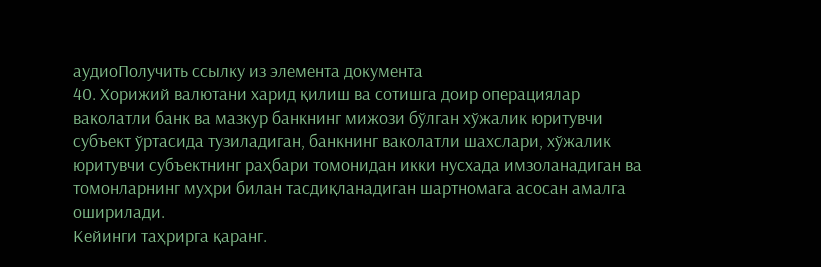аудиоПолучить ссылку из элемента документа
40. Хорижий валютани харид қилиш ва сотишга доир операциялар ваколатли банк ва мазкур банкнинг мижози бўлган хўжалик юритувчи субъект ўртасида тузиладиган, банкнинг ваколатли шахслари, хўжалик юритувчи субъектнинг раҳбари томонидан икки нусхада имзоланадиган ва томонларнинг муҳри билан тасдиқланадиган шартномага асосан амалга оширилади.
Кейинги таҳрирга қаранг.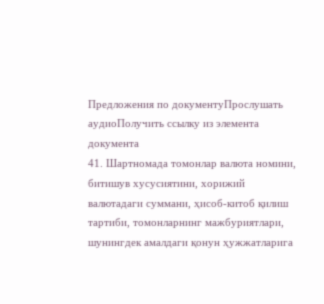Предложения по документуПрослушать аудиоПолучить ссылку из элемента документа
41. Шартномада томонлар валюта номини, битишув хусусиятини, хорижий валютадаги суммани, ҳисоб-китоб қилиш тартиби, томонларнинг мажбуриятлари, шунингдек амалдаги қонун ҳужжатларига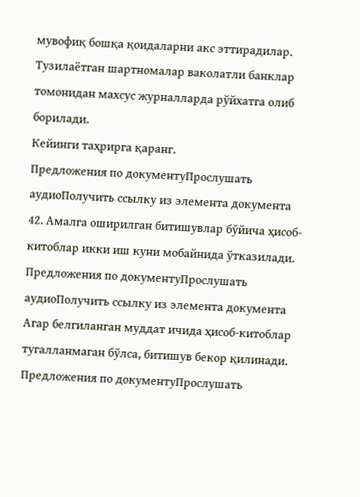мувофиқ бошқа қоидаларни акс эттирадилар. Тузилаётган шартномалар ваколатли банклар томонидан махсус журналларда рўйхатга олиб борилади.
Кейинги таҳрирга қаранг.
Предложения по документуПрослушать аудиоПолучить ссылку из элемента документа
42. Амалга оширилган битишувлар бўйича ҳисоб-китоблар икки иш куни мобайнида ўтказилади.
Предложения по документуПрослушать аудиоПолучить ссылку из элемента документа
Агар белгиланган муддат ичида ҳисоб-китоблар тугалланмаган бўлса, битишув бекор қилинади.
Предложения по документуПрослушать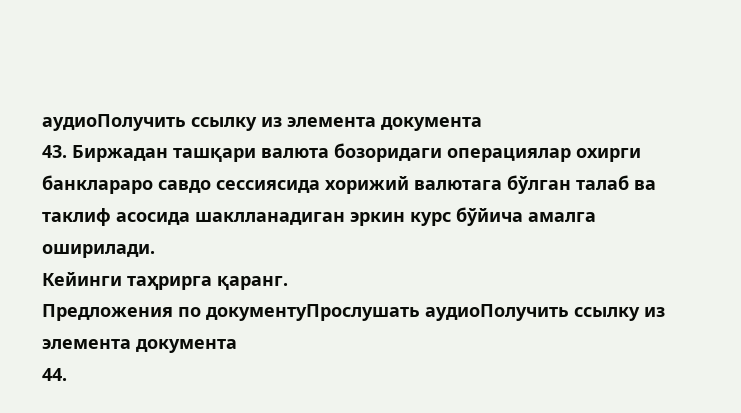аудиоПолучить ссылку из элемента документа
43. Биржадан ташқари валюта бозоридаги операциялар охирги банклараро савдо сессиясида хорижий валютага бўлган талаб ва таклиф асосида шаклланадиган эркин курс бўйича амалга оширилади.
Кейинги таҳрирга қаранг.
Предложения по документуПрослушать аудиоПолучить ссылку из элемента документа
44.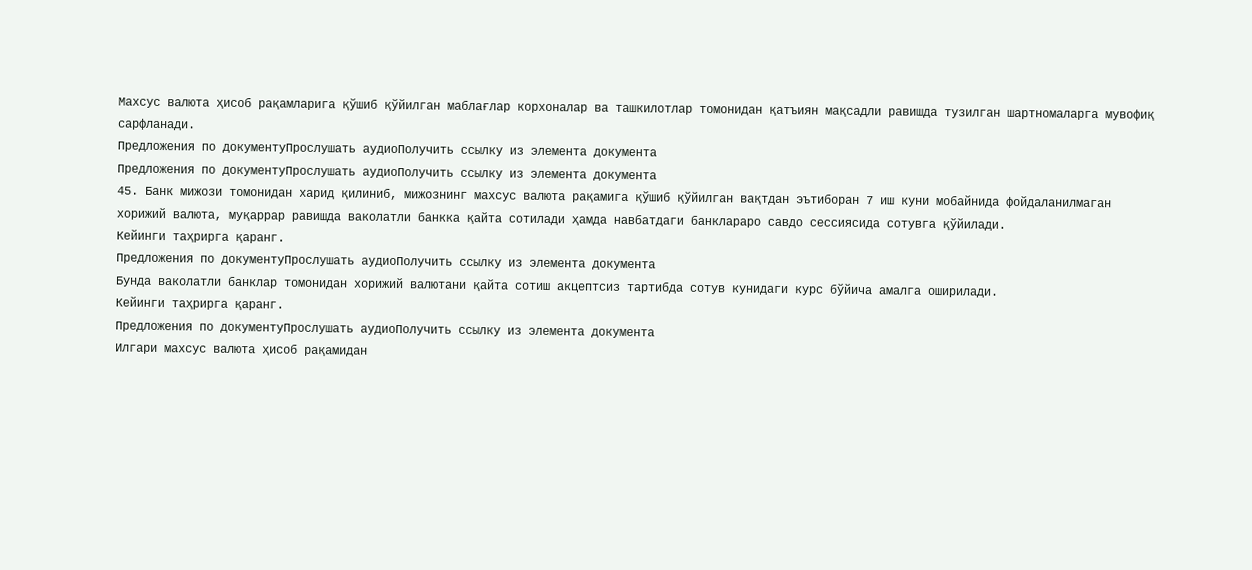Махсус валюта ҳисоб рақамларига қўшиб қўйилган маблағлар корхоналар ва ташкилотлар томонидан қатъиян мақсадли равишда тузилган шартномаларга мувофиқ сарфланади.
Предложения по документуПрослушать аудиоПолучить ссылку из элемента документа
Предложения по документуПрослушать аудиоПолучить ссылку из элемента документа
45. Банк мижози томонидан харид қилиниб, мижознинг махсус валюта рақамига қўшиб қўйилган вақтдан эътиборан 7 иш куни мобайнида фойдаланилмаган хорижий валюта, муқаррар равишда ваколатли банкка қайта сотилади ҳамда навбатдаги банклараро савдо сессиясида сотувга қўйилади.
Кейинги таҳрирга қаранг.
Предложения по документуПрослушать аудиоПолучить ссылку из элемента документа
Бунда ваколатли банклар томонидан хорижий валютани қайта сотиш акцептсиз тартибда сотув кунидаги курс бўйича амалга оширилади.
Кейинги таҳрирга қаранг.
Предложения по документуПрослушать аудиоПолучить ссылку из элемента документа
Илгари махсус валюта ҳисоб рақамидан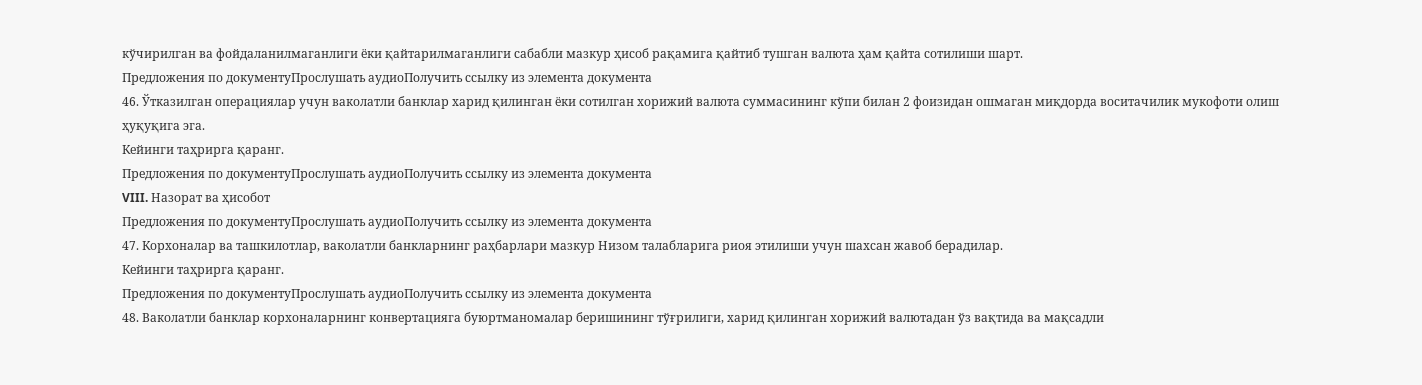кўчирилган ва фойдаланилмаганлиги ёки қайтарилмаганлиги сабабли мазкур ҳисоб рақамига қайтиб тушган валюта ҳам қайта сотилиши шарт.
Предложения по документуПрослушать аудиоПолучить ссылку из элемента документа
46. Ўтказилган операциялар учун ваколатли банклар харид қилинган ёки сотилган хорижий валюта суммасининг кўпи билан 2 фоизидан ошмаган миқдорда воситачилик мукофоти олиш ҳуқуқига эга.
Кейинги таҳрирга қаранг.
Предложения по документуПрослушать аудиоПолучить ссылку из элемента документа
VIII. Назорат ва ҳисобот
Предложения по документуПрослушать аудиоПолучить ссылку из элемента документа
47. Корхоналар ва ташкилотлар, ваколатли банкларнинг раҳбарлари мазкур Низом талабларига риоя этилиши учун шахсан жавоб берадилар.
Кейинги таҳрирга қаранг.
Предложения по документуПрослушать аудиоПолучить ссылку из элемента документа
48. Ваколатли банклар корхоналарнинг конвертацияга буюртманомалар беришининг тўғрилиги, харид қилинган хорижий валютадан ўз вақтида ва мақсадли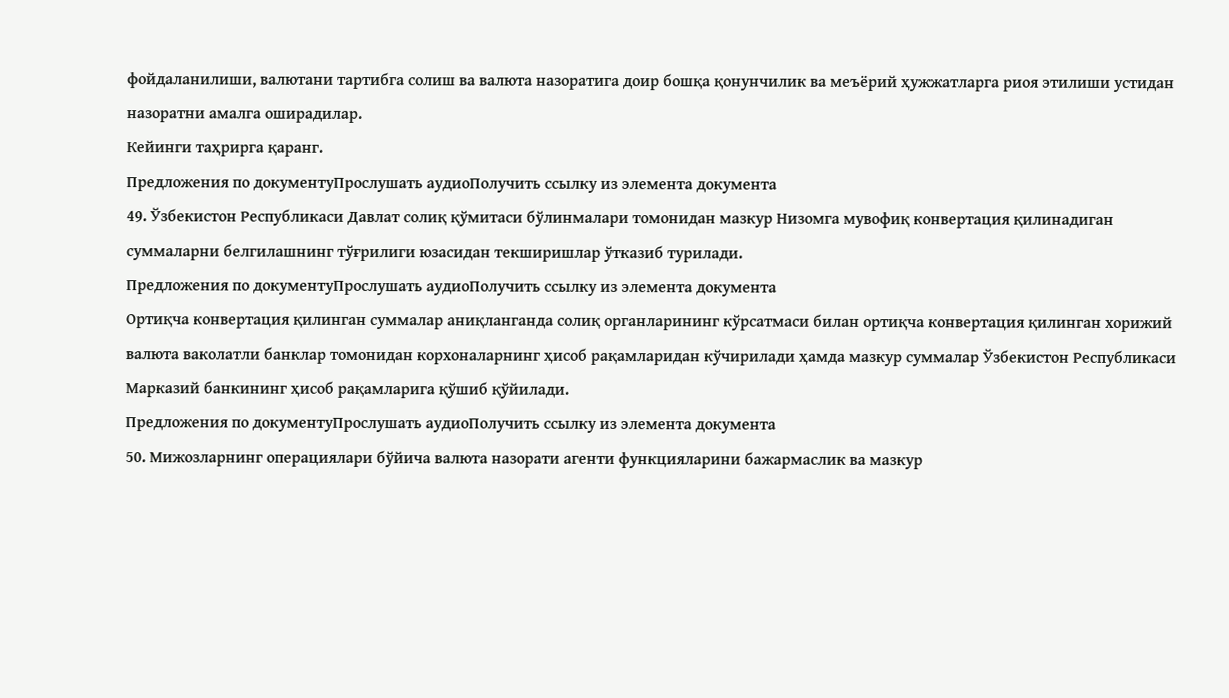фойдаланилиши, валютани тартибга солиш ва валюта назоратига доир бошқа қонунчилик ва меъёрий ҳужжатларга риоя этилиши устидан назоратни амалга оширадилар.
Кейинги таҳрирга қаранг.
Предложения по документуПрослушать аудиоПолучить ссылку из элемента документа
49. Ўзбекистон Республикаси Давлат солиқ қўмитаси бўлинмалари томонидан мазкур Низомга мувофиқ конвертация қилинадиган суммаларни белгилашнинг тўғрилиги юзасидан текширишлар ўтказиб турилади.
Предложения по документуПрослушать аудиоПолучить ссылку из элемента документа
Ортиқча конвертация қилинган суммалар аниқланганда солиқ органларининг кўрсатмаси билан ортиқча конвертация қилинган хорижий валюта ваколатли банклар томонидан корхоналарнинг ҳисоб рақамларидан кўчирилади ҳамда мазкур суммалар Ўзбекистон Республикаси Марказий банкининг ҳисоб рақамларига қўшиб қўйилади.
Предложения по документуПрослушать аудиоПолучить ссылку из элемента документа
50. Мижозларнинг операциялари бўйича валюта назорати агенти функцияларини бажармаслик ва мазкур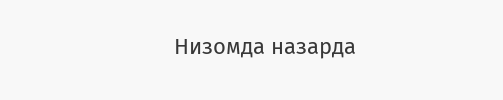Низомда назарда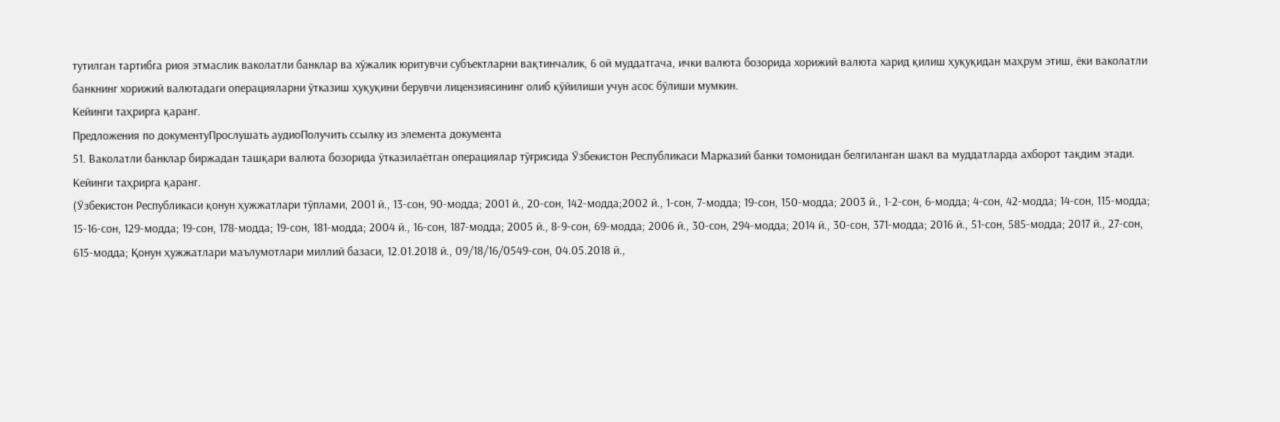тутилган тартибга риоя этмаслик ваколатли банклар ва хўжалик юритувчи субъектларни вақтинчалик, 6 ой муддатгача, ички валюта бозорида хорижий валюта харид қилиш ҳуқуқидан маҳрум этиш, ёки ваколатли банкнинг хорижий валютадаги операцияларни ўтказиш ҳуқуқини берувчи лицензиясининг олиб қўйилиши учун асос бўлиши мумкин.
Кейинги таҳрирга қаранг.
Предложения по документуПрослушать аудиоПолучить ссылку из элемента документа
51. Ваколатли банклар биржадан ташқари валюта бозорида ўтказилаётган операциялар тўғрисида Ўзбекистон Республикаси Марказий банки томонидан белгиланган шакл ва муддатларда ахборот тақдим этади.
Кейинги таҳрирга қаранг.
(Ўзбекистон Республикаси қонун ҳужжатлари тўплами, 2001 й., 13-сон, 90-модда; 2001 й., 20-сон, 142-модда;2002 й., 1-сон, 7-модда; 19-сон, 150-модда; 2003 й., 1-2-сон, 6-модда; 4-сон, 42-модда; 14-сон, 115-модда; 15-16-сон, 129-модда; 19-сон, 178-модда; 19-сон, 181-модда; 2004 й., 16-сон, 187-модда; 2005 й., 8-9-сон, 69-модда; 2006 й., 30-сон, 294-модда; 2014 й., 30-сон, 371-модда; 2016 й., 51-сон, 585-модда; 2017 й., 27-сон, 615-модда; Қонун ҳужжатлари маълумотлари миллий базаси, 12.01.2018 й., 09/18/16/0549-сон, 04.05.2018 й.,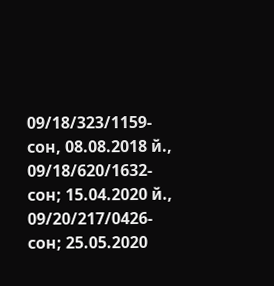09/18/323/1159-сон, 08.08.2018 й., 09/18/620/1632-сон; 15.04.2020 й., 09/20/217/0426-сон; 25.05.2020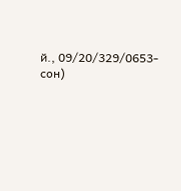й., 09/20/329/0653-сон)